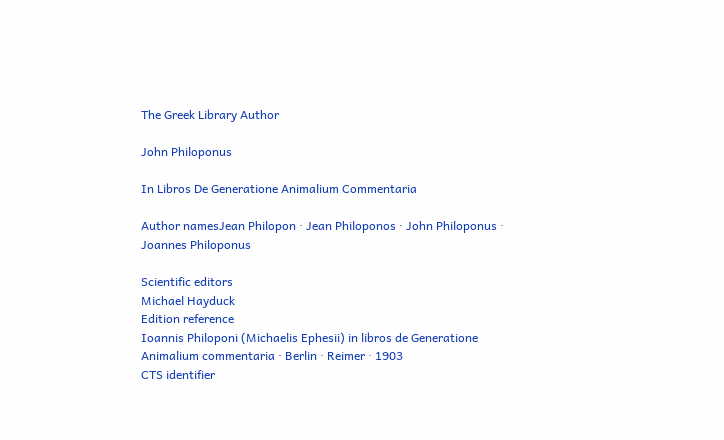The Greek Library Author

John Philoponus

In Libros De Generatione Animalium Commentaria

Author namesJean Philopon · Jean Philoponos · John Philoponus · Joannes Philoponus

Scientific editors
Michael Hayduck
Edition reference
Ioannis Philoponi (Michaelis Ephesii) in libros de Generatione Animalium commentaria · Berlin · Reimer · 1903
CTS identifier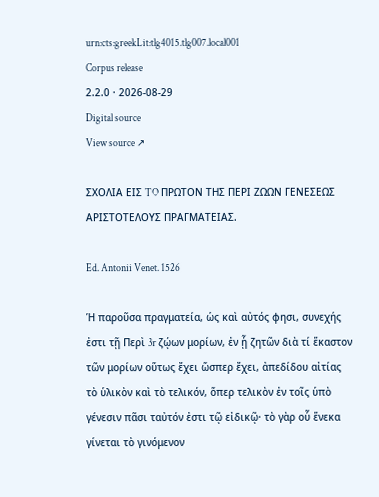urn:cts:greekLit:tlg4015.tlg007.local001
Corpus release
2.2.0 · 2026-08-29
Digital source
View source ↗

ΣΧΟΛΙΑ ΕΙΣ TO ΠΡΩΤΟΝ ΤΗΣ ΠΕΡΙ ΖΩΩΝ ΓΕΝΕΣΕΩΣ ΑΡΙΣΤΟΤΕΛΟΥΣ ΠΡΑΓΜΑΤΕΙΑΣ.

Ed. Antonii Venet. 1526

Ἡ παροῦσα πραγματεία, ὡς καὶ αὐτός φησι, συνεχής ἐστι τῇ Περὶ 3r ζῴων μορίων, ἐν ᾗ ζητῶν διὰ τί ἕκαστον τῶν μορίων οὕτως ἔχει ὥσπερ ἔχει, ἀπεδίδου αἰτίας τὸ ὑλικὸν καὶ τὸ τελικόν, ὅπερ τελικὸν ἐν τοῖς ὑπὸ γένεσιν πᾶσι ταὐτόν ἐστι τῷ εἰδικῷ· τὸ γὰρ οὗ ἕνεκα γίνεται τὸ γινόμενον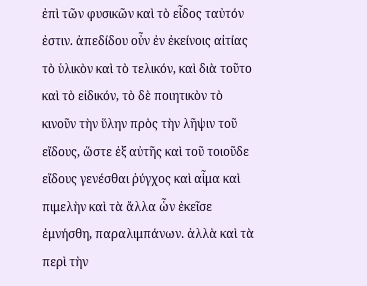ἐπὶ τῶν φυσικῶν καὶ τὸ εἶδος ταὐτόν ἐστιν. ἀπεδίδου οὖν ἐν ἐκείνοις αἰτίας τὸ ὑλικὸν καὶ τὸ τελικόν, καὶ διὰ τοῦτο καὶ τὸ εἰδικόν, τὸ δὲ ποιητικὸν τὸ κινοῦν τὴν ὕλην πρὸς τὴν λῆψιν τοῦ εἴδους, ὥστε ἐξ αὐτῆς καὶ τοῦ τοιοῦδε εἴδους γενέσθαι ῥύγχος καὶ αἷμα καὶ πιμελὴν καὶ τὰ ἄλλα ὧν ἐκεῖσε ἐμνήσθη, παραλιμπάνων. ἀλλὰ καὶ τὰ περὶ τὴν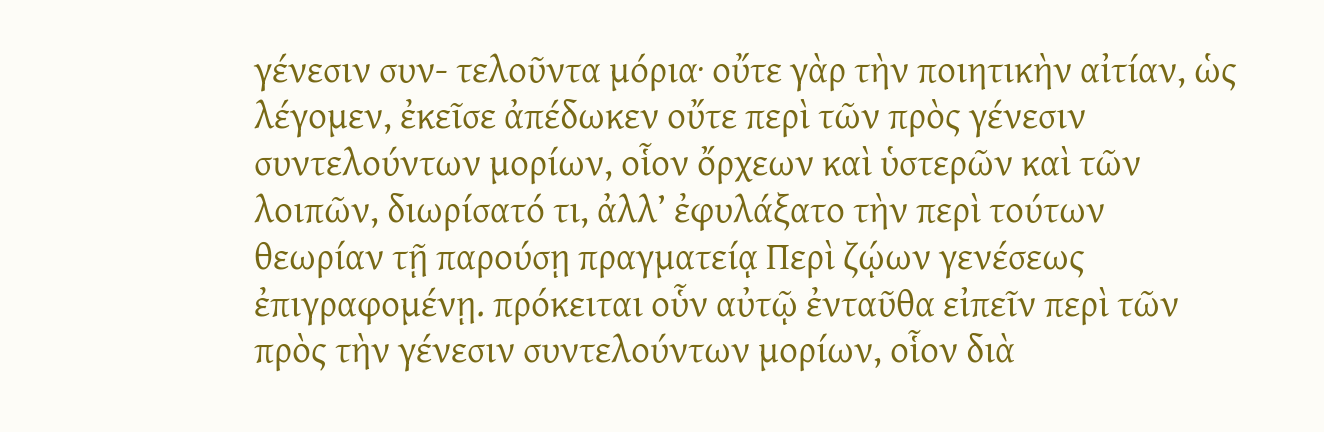γένεσιν συν- τελοῦντα μόρια· οὔτε γὰρ τὴν ποιητικὴν αἰτίαν, ὡς λέγομεν, ἐκεῖσε ἀπέδωκεν οὔτε περὶ τῶν πρὸς γένεσιν συντελούντων μορίων, οἷον ὄρχεων καὶ ὑστερῶν καὶ τῶν λοιπῶν, διωρίσατό τι, ἀλλ’ ἐφυλάξατο τὴν περὶ τούτων θεωρίαν τῇ παρούσῃ πραγματείᾳ Περὶ ζῴων γενέσεως ἐπιγραφομένῃ. πρόκειται οὗν αὐτῷ ἐνταῦθα εἰπεῖν περὶ τῶν πρὸς τὴν γένεσιν συντελούντων μορίων, οἷον διὰ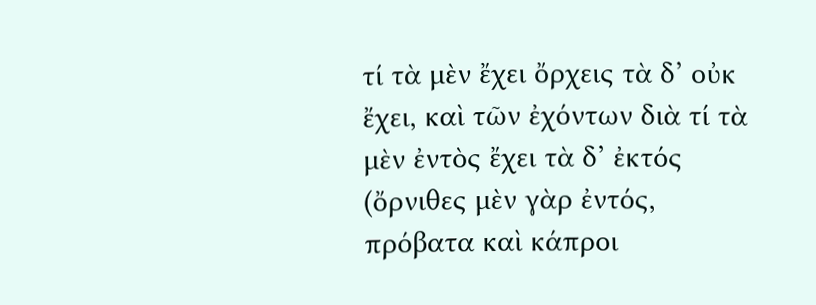τί τὰ μὲν ἔχει ὄρχεις τὰ δ’ οὐκ ἔχει, καὶ τῶν ἐχόντων διὰ τί τὰ μὲν ἐντὸς ἔχει τὰ δ’ ἐκτός (ὄρνιθες μὲν γὰρ ἐντός, πρόβατα καὶ κάπροι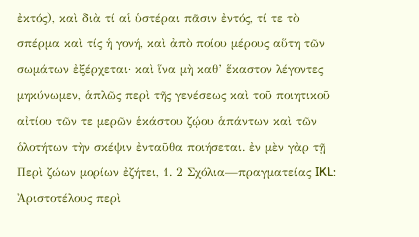ἐκτός), καὶ διὰ τί αἱ ὑστέραι πᾶσιν ἐντός, τί τε τὸ σπέρμα καὶ τίς ἡ γονή, καὶ ἀπὸ ποίου μέρους αὕτη τῶν σωμάτων ἐξέρχεται· καὶ ἵνα μὴ καθ’ ἕκαστον λέγοντες μηκύνωμεν, ἁπλῶς περὶ τῆς γενέσεως καὶ τοῦ ποιητικοῦ αἰτίου τῶν τε μερῶν ἑκάστου ζῴου ἁπάντων καὶ τῶν ὁλοτήτων τὴν σκέψιν ἐνταῦθα ποιήσεται. ἐν μὲν γὰρ τῇ Περὶ ζώων μορίων ἐζήτει, 1. 2 Σχόλια—πραγματείας IKL: Ἀριστοτέλους περὶ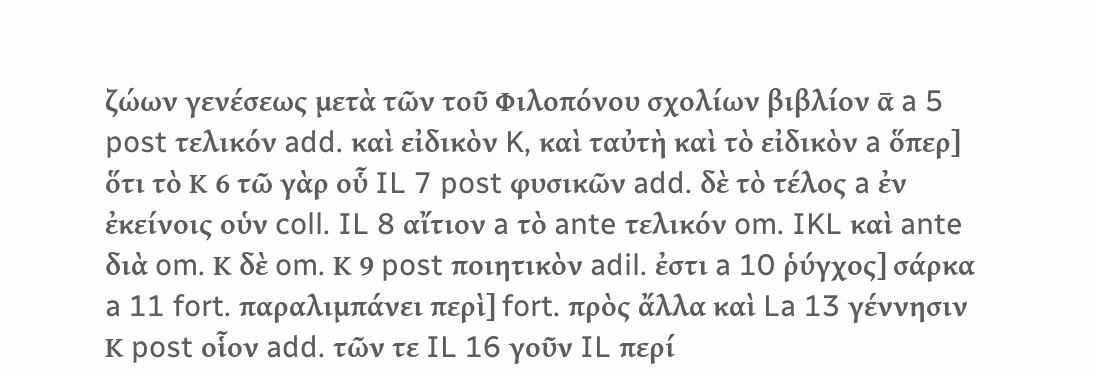ζώων γενέσεως μετὰ τῶν τοῦ Φιλοπόνου σχολίων βιβλίον ᾱ a 5 post τελικόν add. καὶ εἰδικὸν K, καὶ ταὐτὴ καὶ τὸ εἰδικὸν a ὅπερ] ὅτι τὸ Κ 6 τῶ γὰρ οὗ IL 7 post φυσικῶν add. δὲ τὸ τέλος a ἐν ἐκείνοις οὑν coll. IL 8 αἴτιον a τὸ ante τελικόν om. IKL καὶ ante διὰ om. Κ δὲ om. Κ 9 post ποιητικὸν adil. ἐστι a 10 ῥύγχος] σάρκα a 11 fort. παραλιμπάνει περὶ] fort. πρὸς ἄλλα καὶ La 13 γέννησιν Κ post οἷον add. τῶν τε IL 16 γοῦν IL περί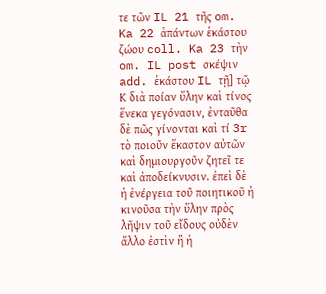τε τῶν IL 21 τῆς om. Ka 22 ἁπάντων ἑκάστου ζώου coll. Ka 23 τὴν om. IL post σκέψιν add. ἑκάστου IL τῇ] τῷ Κ διὰ ποίαν ὕλην καὶ τίνος ἕνεκα γεγόνασιν, ἐνταῦθα δὲ πῶς γίνονται καὶ τί 3r τὸ ποιοῦν ἕκαστον αὐτῶν καὶ δημιουργοῦν ζητεῖ τε καὶ ἀποδείκνυσιν. ἐπεὶ δὲ ἡ ἐνέργεια τοῦ ποιητικοῦ ἡ κινοῦσα τὴν ὕλην πρὸς λῆψιν τοῦ εἴδους οὐδὲν ἄλλο ἐστὶν ἢ ἡ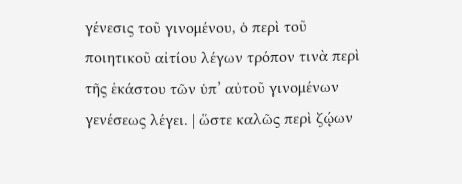γένεσις τοῦ γινομένου, ὁ περὶ τοῦ ποιητικοῦ αἰτίου λέγων τρόπον τινὰ περὶ τῆς ἑκάστου τῶν ὑπ’ αὐτοῦ γινομένων γενέσεως λέγει. | ὥστε καλῶς περὶ ζῴων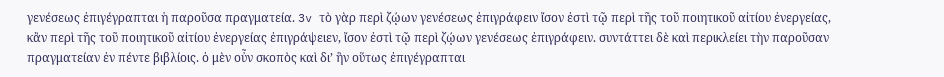γενέσεως ἐπιγέγραπται ἡ παροῦσα πραγματεία. 3v τὸ γὰρ περὶ ζῴων γενέσεως ἐπιγράφειν ἴσον ἐστὶ τῷ περὶ τῆς τοῦ ποιητικοῦ αἰτίου ἐνεργείας, κἂν περὶ τῆς τοῦ ποιητικοῦ αἰτίου ἐνεργείας ἐπιγράψειεν, ἴσον ἐστὶ τῷ περὶ ζῴων γενέσεως ἐπιγράφειν. συντάττει δὲ καὶ περικλείει τὴν παροῦσαν πραγματείαν ἐν πέντε βιβλίοις. ὁ μὲν οὖν σκοπὸς καὶ δι’ ἣν οὕτως ἐπιγέγραπται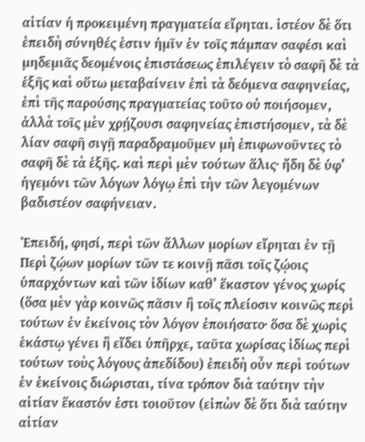αἰτίαν ἡ προκειμένη πραγματεία εἴρηται. ἰστέον δὲ ὅτι ἐπειδὴ σύνηθές ἐστιν ἡμῖν ἐν τοῖς πάμπαν σαφέσι καὶ μηδεμιᾶς δεομένοις ἐπιστάσεως ἐπιλέγειν τὸ σαφῆ δὲ τὰ ἑξῆς καὶ οὕτω μεταβαίνειν ἐπὶ τὰ δεόμενα σαφηνείας, ἐπὶ τῆς παρούσης πραγματείας τοῦτο οὐ ποιήσομεν, ἀλλὰ τοῖς μὲν χρῄζουσι σαφηνείας ἐπιστήσομεν, τὰ δὲ λίαν σαφῆ σιγῇ παραδραμοῦμεν μὴ ἐπιφωνοῦντες τὸ σαφῆ δὲ τὰ ἑξῆς. καὶ περὶ μὲν τούτων ἅλις· ἤδη δὲ ὑφ’ ἡγεμόνι τῶν λόγων λόγῳ ἐπὶ τὴν τῶν λεγομένων βαδιστέον σαφήνειαν.

Ἐπειδή, φησί, περὶ τῶν ἄλλων μορίων εἴρηται ἐν τῇ Περὶ ζῴων μορίων τῶν τε κοινῇ πᾶσι τοῖς ζῴοις ὑπαρχόντων καὶ τῶν ἰδίων καθ’ ἕκαστον γένος χωρίς (ὅσα μὲν γὰρ κοινῶς πᾶσιν ἢ τοῖς πλείοσιν κοινῶς περὶ τούτων ἐν ἐκείνοις τὸν λόγον ἐποιήσατο· ὅσα δὲ χωρὶς ἑκάστῳ γένει ἢ εἴδει ὑπῆρχε, ταῦτα χωρίσας ἰδίως περὶ τούτων τοὺς λόγους ἀπεδίδου) ἐπειδὴ οὖν περὶ τούτων ἐν ἐκείνοις διώρισται, τίνα τρόπον διὰ ταύτην τὴν αἰτίαν ἕκαστόν ἐστι τοιοῦτον (εἰπὼν δὲ ὅτι διὰ ταύτην αἰτίαν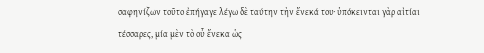σαφηνίζων τοῦτο ἐπήγαγε λέγω δὲ ταύτην τὴν ἕνεκά του· ὑπόκεινται γὰρ αἰτίαι τέσσαρες, μία μὲν τὸ οὗ ἕνεκα ὡς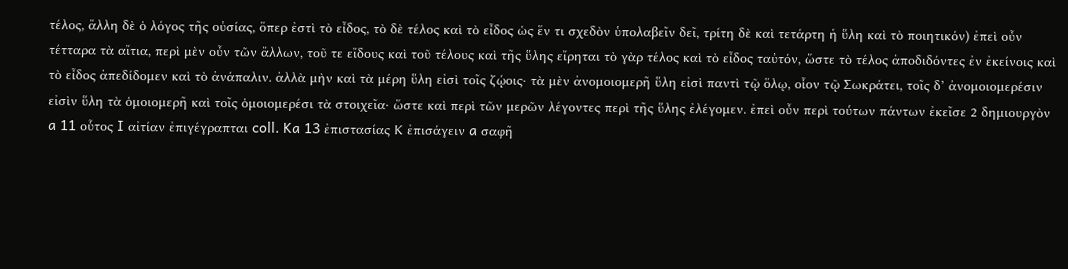τέλος, ἄλλη δὲ ὁ λόγος τῆς οὐσίας, ὅπερ ἐστὶ τὸ εἶδος, τὸ δὲ τέλος καὶ τὸ εἶδος ὡς ἕν τι σχεδὸν ὑπολαβεῖν δεῖ, τρίτη δὲ καὶ τετάρτη ἡ ὕλη καὶ τὸ ποιητικόν) ἐπεὶ οὖν τέτταρα τὰ αἴτια, περὶ μὲν οὖν τῶν ἄλλων, τοῦ τε εἴδους καὶ τοῦ τέλους καὶ τῆς ὕλης εἴρηται τὸ γὰρ τέλος καὶ τὸ εἶδος ταὐτόν, ὥστε τὸ τέλος ἀποδιδόντες ἐν ἐκείνοις καὶ τὸ εἶδος ἀπεδίδομεν καὶ τὸ ἀνάπαλιν. ἀλλὰ μὴν καὶ τὰ μέρη ὕλη εἰσὶ τοῖς ζῴοις· τὰ μὲν ἀνομοιομερῆ ὕλη εἰσὶ παντὶ τῷ ὅλῳ, οἷον τῷ Σωκράτει, τοῖς δ’ ἀνομοιομερέσιν εἰσὶν ὕλη τὰ ὁμοιομερῆ καὶ τοῖς ὁμοιομερέσι τὰ στοιχεῖα· ὥστε καὶ περὶ τῶν μερῶν λέγοντες περὶ τῆς ὕλης ἐλέγομεν. ἐπεὶ οὖν περὶ τούτων πάντων ἐκεῖσε 2 δημιουργὸν a 11 οὗτος I αἰτίαν ἐπιγέγραπται coll. Ka 13 ἐπιστασίας Κ ἐπισάγειν a σαφῆ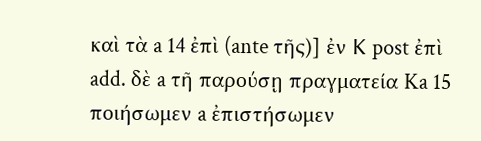καὶ τὰ a 14 ἐπὶ (ante τῆς)] ἐν Κ post ἐπὶ add. δὲ a τῆ παρούσῃ πραγματεία Ka 15 ποιήσωμεν a ἐπιστήσωμεν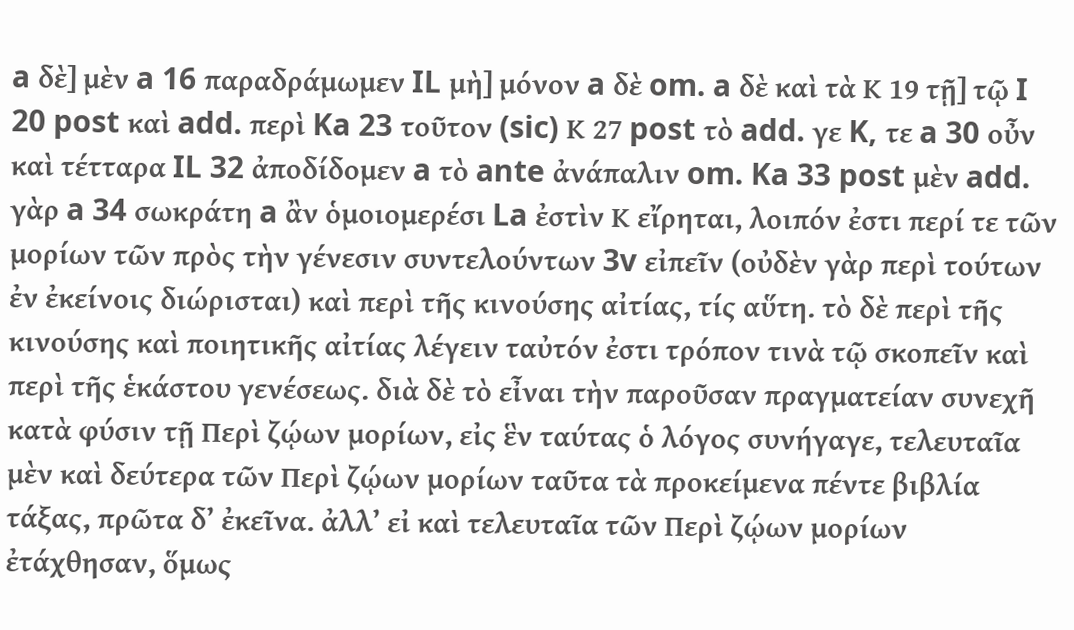a δὲ] μὲν a 16 παραδράμωμεν IL μὴ] μόνον a δὲ om. a δὲ καὶ τὰ Κ 19 τῇ] τῷ I 20 post καὶ add. περὶ Ka 23 τοῦτον (sic) Κ 27 post τὸ add. γε K, τε a 30 οὖν καὶ τέτταρα IL 32 ἀποδίδομεν a τὸ ante ἀνάπαλιν om. Ka 33 post μὲν add. γὰρ a 34 σωκράτη a ἂν ὁμοιομερέσι La ἐστὶν Κ εἴρηται, λοιπόν ἐστι περί τε τῶν μορίων τῶν πρὸς τὴν γένεσιν συντελούντων 3v εἰπεῖν (οὐδὲν γὰρ περὶ τούτων ἐν ἐκείνοις διώρισται) καὶ περὶ τῆς κινούσης αἰτίας, τίς αὕτη. τὸ δὲ περὶ τῆς κινούσης καὶ ποιητικῆς αἰτίας λέγειν ταὐτόν ἐστι τρόπον τινὰ τῷ σκοπεῖν καὶ περὶ τῆς ἑκάστου γενέσεως. διὰ δὲ τὸ εἶναι τὴν παροῦσαν πραγματείαν συνεχῆ κατὰ φύσιν τῇ Περὶ ζῴων μορίων, εἰς ἓν ταύτας ὁ λόγος συνήγαγε, τελευταῖα μὲν καὶ δεύτερα τῶν Περὶ ζῴων μορίων ταῦτα τὰ προκείμενα πέντε βιβλία τάξας, πρῶτα δ’ ἐκεῖνα. ἀλλ’ εἰ καὶ τελευταῖα τῶν Περὶ ζῴων μορίων ἐτάχθησαν, ὅμως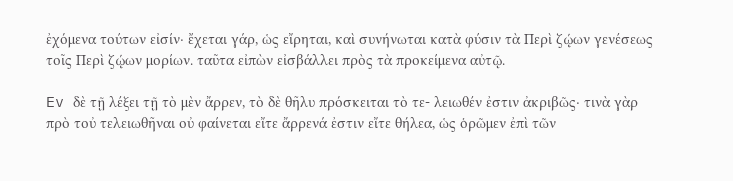ἐχόμενα τούτων εἰσίν· ἔχεται γάρ, ὡς εἴρηται, καὶ συνήνωται κατὰ φύσιν τὰ Περὶ ζῴων γενέσεως τοῖς Περὶ ζῴων μορίων. ταῦτα εἰπὼν εἰσβάλλει πρὸς τὰ προκείμενα αὐτῷ.

Ev δὲ τῇ λέξει τῇ τὸ μὲν ἄρρεν, τὸ δὲ θῆλυ πρόσκειται τὸ τε- λειωθέν ἐστιν ἀκριβῶς· τινὰ γὰρ πρὸ τοὐ τελειωθῆναι οὐ φαίνεται εἴτε ἄρρενά ἐστιν εἴτε θήλεα, ὡς ὁρῶμεν ἐπὶ τῶν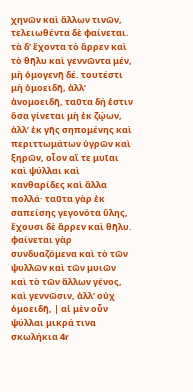χηνῶν καὶ ἄλλων τινῶν, τελειωθέντα δὲ φαίνεται. τὰ δ’ ἔχοντα τὸ ἄρρεν καὶ τὸ θῆλυ καὶ γεννῶντα μέν, μὴ ὁμογενῆ δέ. τουτέστι μὴ ὁμοειδῆ, ἀλλ’ ἀνομοειδῆ, ταῦτα δή ἐστιν ὅσα γίνεται μὴ ἐκ ζῴων, ἀλλ’ ἐκ γῆς σηπομένης καὶ περιττωμάτων ὑγρῶν καὶ ξηρῶν, οἷον αἵ τε μυῖαι καὶ ψύλλαι καὶ κανθαρίδες καὶ ἄλλα πολλά· ταῦτα γὰρ ἐκ σαπείσης γεγονότα ὕλης, ἔχουσι δὲ ἄρρεν καὶ θῆλυ. φαίνεται γὰρ συνδυαζόμενα καὶ τὸ τῶν ψυλλῶν καὶ τῶν μυιῶν καὶ τὸ τῶν ἄλλων γένος, καὶ γεννῶσιν, ἀλλ’ οὐχ ὁμοειδῆ, | αἱ μὲν οὖν ψύλλαι μικρά τινα σκωλήκια 4r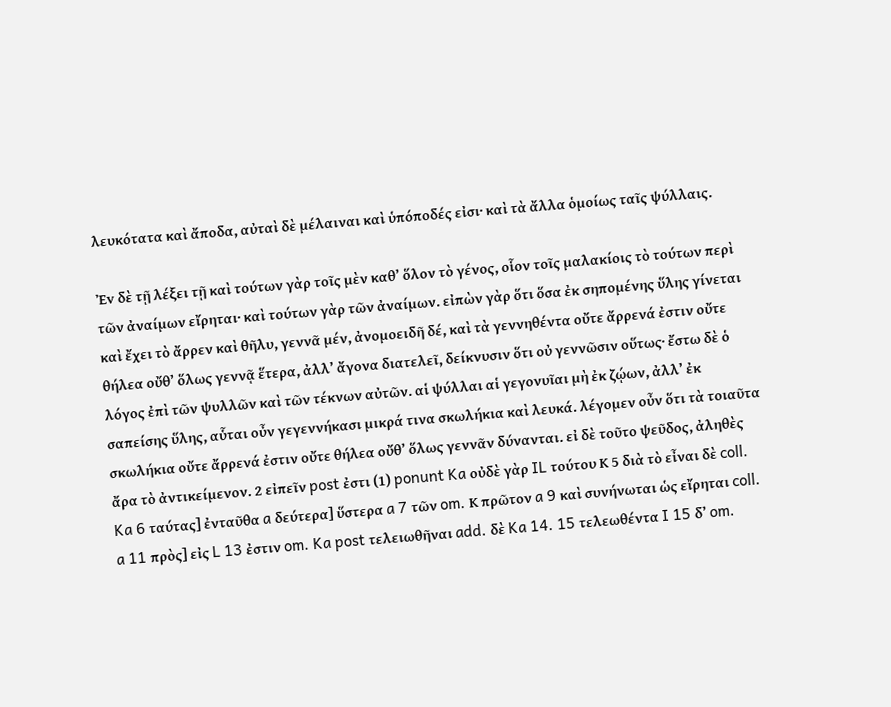λευκότατα καὶ ἄποδα, αὐταὶ δὲ μέλαιναι καὶ ὑπόποδές εἰσι· καὶ τὰ ἄλλα ὁμοίως ταῖς ψύλλαις.

Ἐv δὲ τῇ λέξει τῇ καὶ τούτων γὰρ τοῖς μὲν καθ’ ὅλον τὸ γένος, οἷον τοῖς μαλακίοις τὸ τούτων περὶ τῶν ἀναίμων εἴρηται· καὶ τούτων γὰρ τῶν ἀναίμων. εἰπὼν γὰρ ὅτι ὅσα ἐκ σηπομένης ὕλης γίνεται καὶ ἔχει τὸ ἄρρεν καὶ θῆλυ, γεννᾶ μέν, ἀνομοειδῆ δέ, καὶ τὰ γεννηθέντα οὔτε ἄρρενά ἐστιν οὔτε θήλεα οὔθ’ ὅλως γεννᾷ ἕτερα, ἀλλ’ ἄγονα διατελεῖ, δείκνυσιν ὅτι οὐ γεννῶσιν οὕτως· ἔστω δὲ ὁ λόγος ἐπὶ τῶν ψυλλῶν καὶ τῶν τέκνων αὐτῶν. αἱ ψύλλαι αἱ γεγονυῖαι μὴ ἐκ ζῴων, ἀλλ’ ἐκ σαπείσης ὕλης, αὗται οὖν γεγεννήκασι μικρά τινα σκωλήκια καὶ λευκά. λέγομεν οὖν ὅτι τὰ τοιαῦτα σκωλήκια οὔτε ἄρρενά ἐστιν οὔτε θήλεα οὔθ’ ὅλως γεννᾶν δύνανται. εἰ δὲ τοῦτο ψεῦδος, ἀληθὲς ἄρα τὸ ἀντικείμενον. 2 εἰπεῖν post ἐστι (1) ponunt Ka οὐδὲ γὰρ IL τούτου Κ 5 διὰ τὸ εἶναι δὲ coll. Ka 6 ταύτας] ἐνταῦθα a δεύτερα] ὕστερα a 7 τῶν om. Κ πρῶτον a 9 καὶ συνήνωται ὡς εἴρηται coll. a 11 πρὸς] εἰς L 13 ἐστιν om. Ka post τελειωθῆναι add. δὲ Ka 14. 15 τελεωθέντα I 15 δ’ om.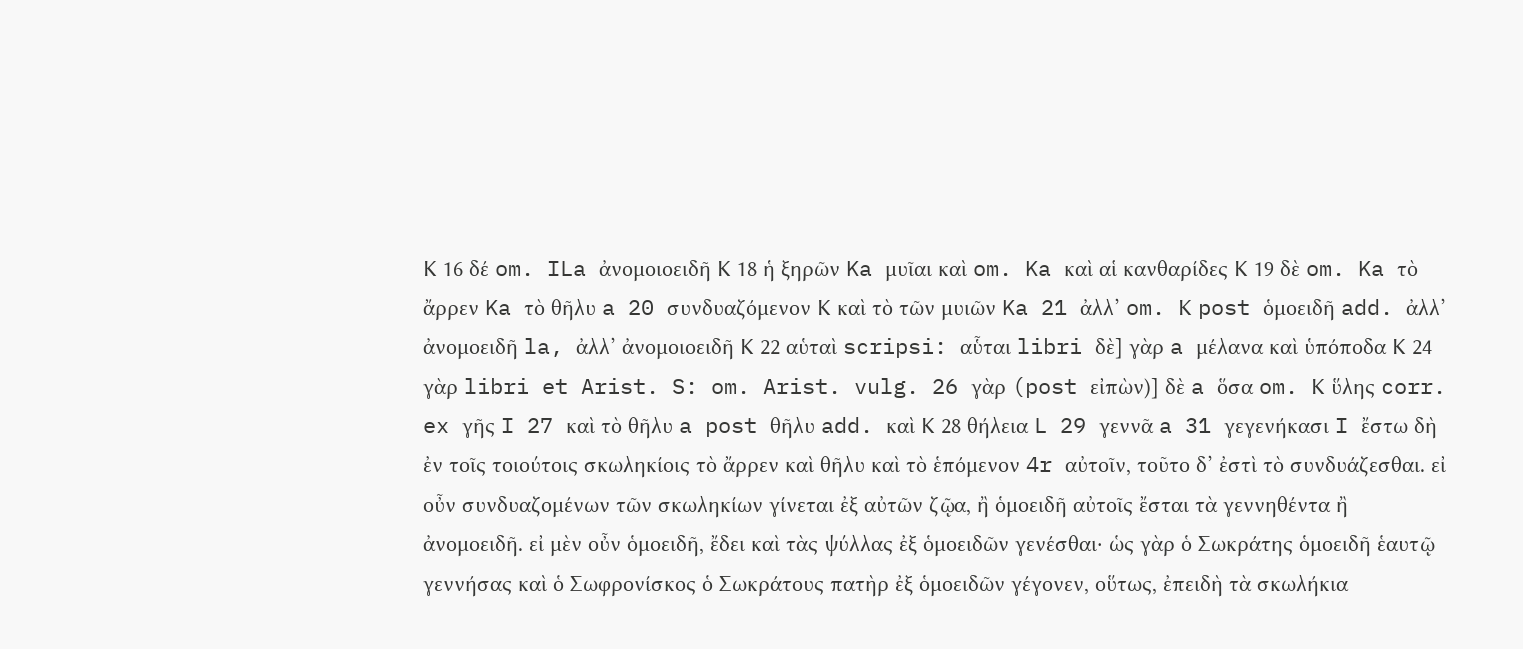Κ 16 δέ om. ILa ἀνομοιοειδῆ Κ 18 ἡ ξηρῶν Ka μυῖαι καὶ om. Ka καὶ αἱ κανθαρίδες Κ 19 δὲ om. Ka τὸ ἄρρεν Ka τὸ θῆλυ a 20 συνδυαζόμενον Κ καὶ τὸ τῶν μυιῶν Ka 21 ἀλλ’ om. Κ post ὁμοειδῆ add. ἀλλ’ ἀνομοειδῆ la, ἀλλ’ ἀνομοιοειδῆ Κ 22 αὑταὶ scripsi: αὗται libri δὲ] γὰρ a μέλανα καὶ ὑπόποδα Κ 24 γὰρ libri et Arist. S: om. Arist. vulg. 26 γὰρ (post εἰπὼν)] δὲ a ὅσα om. Κ ὕλης corr. ex γῆς I 27 καὶ τὸ θῆλυ a post θῆλυ add. καὶ Κ 28 θήλεια L 29 γεννᾶ a 31 γεγενήκασι I ἔστω δὴ ἐν τοῖς τοιούτοις σκωληκίοις τὸ ἄρρεν καὶ θῆλυ καὶ τὸ ἑπόμενον 4r αὐτοῖν, τοῦτο δ’ ἐστὶ τὸ συνδυάζεσθαι. εἰ οὖν συνδυαζομένων τῶν σκωληκίων γίνεται ἐξ αὐτῶν ζῷα, ἢ ὁμοειδῆ αὐτοῖς ἔσται τὰ γεννηθέντα ἢ ἀνομοειδῆ. εἰ μὲν οὖν ὁμοειδῆ, ἔδει καὶ τὰς ψύλλας ἐξ ὁμοειδῶν γενέσθαι· ὡς γὰρ ὁ Σωκράτης ὁμοειδῆ ἑαυτῷ γεννήσας καὶ ὁ Σωφρονίσκος ὁ Σωκράτους πατὴρ ἐξ ὁμοειδῶν γέγονεν, οὕτως, ἐπειδὴ τὰ σκωλήκια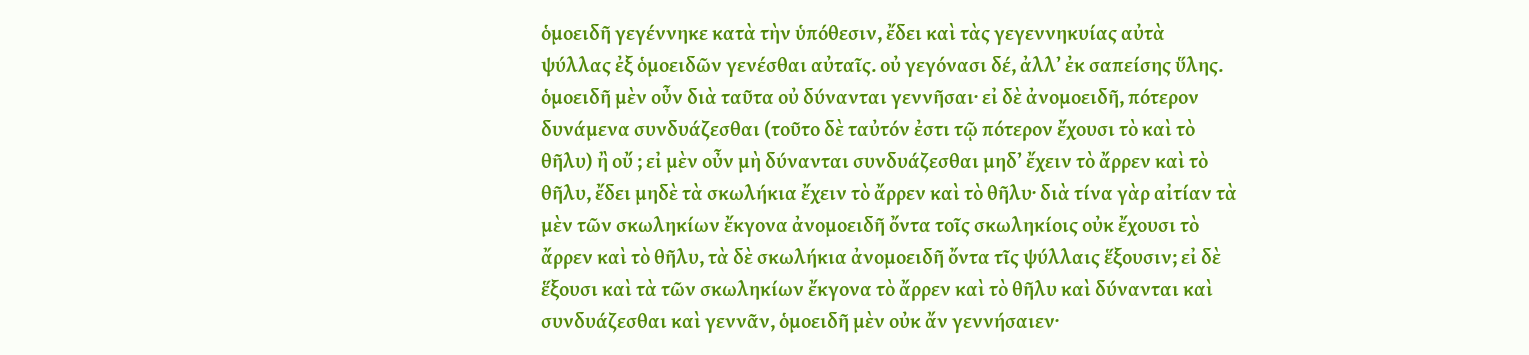ὁμοειδῆ γεγέννηκε κατὰ τὴν ὑπόθεσιν, ἔδει καὶ τὰς γεγεννηκυίας αὐτὰ ψύλλας ἐξ ὁμοειδῶν γενέσθαι αὐταῖς. οὐ γεγόνασι δέ, ἀλλ’ ἐκ σαπείσης ὕλης. ὁμοειδῆ μὲν οὖν διὰ ταῦτα οὐ δύνανται γεννῆσαι· εἰ δὲ ἀνομοειδῆ, πότερον δυνάμενα συνδυάζεσθαι (τοῦτο δὲ ταὐτόν ἐστι τῷ πότερον ἔχουσι τὸ καὶ τὸ θῆλυ) ἢ οὔ ; εἰ μὲν οὖν μὴ δύνανται συνδυάζεσθαι μηδ’ ἔχειν τὸ ἄρρεν καὶ τὸ θῆλυ, ἔδει μηδὲ τὰ σκωλήκια ἔχειν τὸ ἄρρεν καὶ τὸ θῆλυ· διὰ τίνα γὰρ αἰτίαν τὰ μὲν τῶν σκωληκίων ἔκγονα ἀνομοειδῆ ὄντα τοῖς σκωληκίοις οὐκ ἔχουσι τὸ ἄρρεν καὶ τὸ θῆλυ, τὰ δὲ σκωλήκια ἀνομοειδῆ ὄντα τῖς ψύλλαις ἕξουσιν; εἰ δὲ ἕξουσι καὶ τὰ τῶν σκωληκίων ἔκγονα τὸ ἄρρεν καὶ τὸ θῆλυ καὶ δύνανται καὶ συνδυάζεσθαι καὶ γεννᾶν, ὁμοειδῆ μὲν οὐκ ἄν γεννήσαιεν·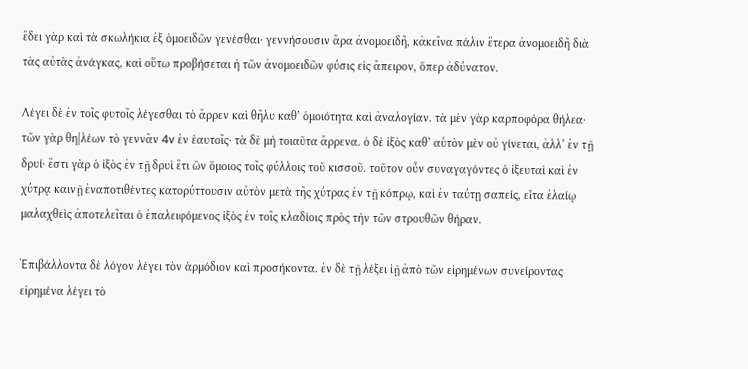ἔδει γὰρ καὶ τὰ σκωλήκια ἐξ ὁμοειδῶν γενέσθαι· γεννήσουσιν ἄρα ἀνομοειδῆ, κἀκεῖνα πάλιν ἕτερα ἀνομοειδῆ διὰ τὰς αὐτὰς ἀνάγκας, καὶ οὕτω προβήσεται ἡ τῶν ἀνομοειδῶν φύσις εἰς ἄπειρον, ὅπερ ἀδύνατον.

Λέγει δὲ ἐν τοῖς φυτοῖς λέγεσθαι τὸ ἄρρεν καὶ θῆλυ καθ’ ὁμοιότητα καὶ ἀναλογίαν. τὰ μὲν γὰρ καρποφόρα θήλεα· τῶν γὰρ θη|λέων τὸ γεννᾶν 4v ἐν ἑαυτοῖς· τὰ δὲ μὴ τοιαῦτα ἄρρενα. ὁ δὲ ἰξὸς καθ’ αὑτὸν μὲν οὐ γίνεται, ἀλλ’ ἐν τῇ δρυί· ἔστι γὰρ ὁ ἰξὸς ἐν τῇ δρυὶ ἔτι ὢν ὅμοιος τοῖς φύλλοις τοῦ κισσοῦ. τοῦτον οὖν συναγαγόντες ὁ ἰξευταὶ καὶ ἐν χύτρᾳ καινῇ ἐναποτιθέντες κατορύττουσιν αὐτὸν μετὰ τῆς χύτρας ἐν τῇ κόπρῳ, καὶ ἐν ταύτῃ σαπείς, εἶτα ἐλαίῳ μαλαχθεὶς ἀποτελεῖται ὁ ἐπαλειφόμενος ἰξὸς ἐν τοῖς κλαδίοις πρὸς τὴν τῶν στρουθῶν θήραν.

Ἐπιβάλλοντα δὲ λόγον λέγει τὸν ἁρμόδιον καὶ προσήκοντα. ἐν δὲ τῇ λέξει ἰῇ ἀπὸ τῶν εἰρημένων συνείροντας εἰρημένα λέγει τὸ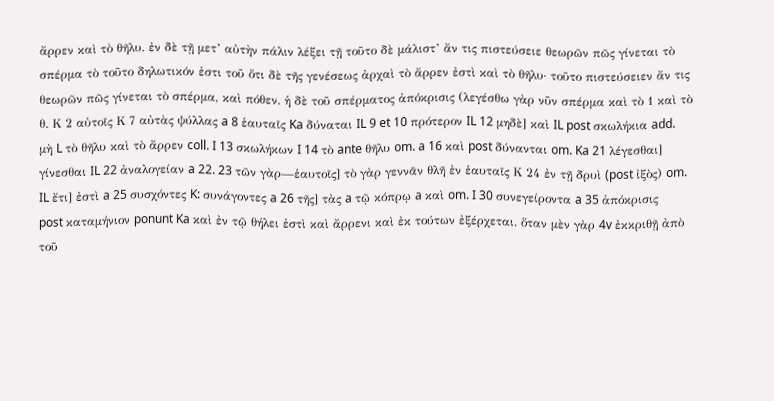ἄρρεν καὶ τὸ θῆλυ. ἐν δὲ τῇ μετ’ αὐτὴν πάλιν λέξει τῇ τοῦτο δὲ μάλιστ’ ἄν τις πιστεύσειε θεωρῶν πῶς γίνεται τὸ σπέρμα τὸ τοῦτο δηλωτικόν ἐστι τοῦ ὅτι δὲ τῆς γενέσεως ἀρχαὶ τὸ ἄρρεν ἐστὶ καὶ τὸ θῆλυ· τοῦτο πιστεύσειεν ἄν τις θεωρῶν πῶς γίνεται τὸ σπέρμα, καὶ πόθεν. ἡ δὲ τοῦ σπέρματος ἀπόκρισις (λεγέσθω γὰρ νῦν σπέρμα καὶ τὸ 1 καὶ τὸ θ. Κ 2 αὐτοῖς Κ 7 αὐτὰς ψύλλας a 8 ἑαυταῖς Ka δύναται IL 9 et 10 πρότερον IL 12 μηδὲ] καὶ IL post σκωλήκια add. μὴ L τὸ θῆλυ καὶ τὸ ἄρρεν coll. I 13 σκωλήκων I 14 τὸ ante θῆλυ om. a 16 καὶ post δύνανται om. Ka 21 λέγεσθαι] γίνεσθαι IL 22 ἀναλογείαν a 22. 23 τῶν γὰρ—ἑαυτοῖς] τὸ γὰρ γεννᾶν θλῆ ἐν ἑαυταῖς Κ 24 ἐν τῇ δρυὶ (post ἰξὸς) om. IL ἔτι] ἐστὶ a 25 συσχόντες K: συνάγοντες a 26 τῆς] τὰς a τῷ κόπρῳ a καὶ om. I 30 συνεγείροντα a 35 ἀπόκρισις post καταμήνιον ponunt Ka καὶ ἐν τῷ θήλει ἐστὶ καὶ ἄρρενι καὶ ἐκ τούτων ἐξέρχεται. ὅταν μὲν γὰρ 4v ἐκκριθῇ ἀπὸ τοῦ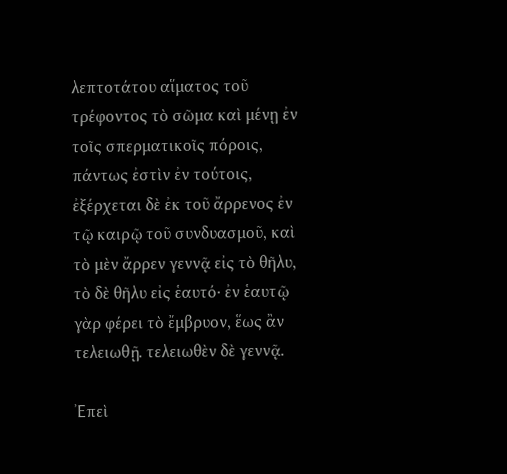λεπτοτάτου αἵματος τοῦ τρέφοντος τὸ σῶμα καὶ μένῃ ἐν τοῖς σπερματικοῖς πόροις, πάντως ἐστὶν ἐν τούτοις, ἐξέρχεται δὲ ἐκ τοῦ ἄρρενος ἐν τῷ καιρῷ τοῦ συνδυασμοῦ, καὶ τὸ μὲν ἄρρεν γεννᾷ εἰς τὸ θῆλυ, τὸ δὲ θῆλυ εἰς ἑαυτό· ἐν ἑαυτῷ γὰρ φέρει τὸ ἔμβρυον, ἕως ἂν τελειωθῇ. τελειωθὲν δὲ γεννᾷ.

Ἐπεὶ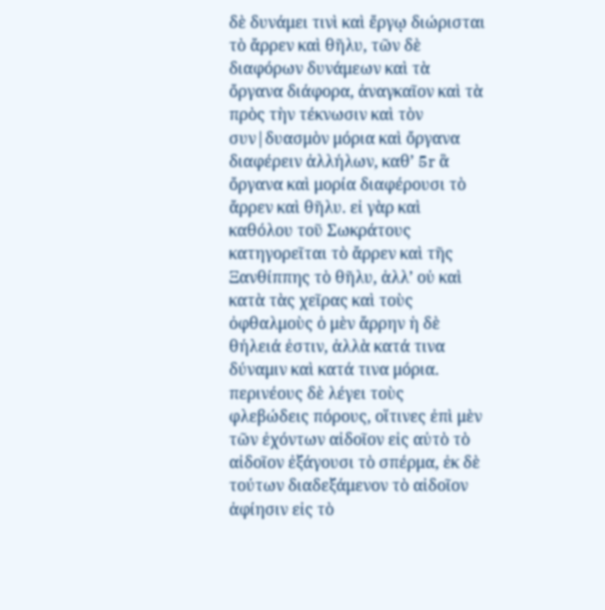δὲ δυνάμει τινὶ καὶ ἔργῳ διώρισται τὸ ἄρρεν καὶ θῆλυ, τῶν δὲ διαφόρων δυνάμεων καὶ τὰ ὄργανα διάφορα, ἀναγκαῖον καὶ τὰ πρὸς τὴν τέκνωσιν καὶ τὸν συν|δυασμὸν μόρια καὶ ὄργανα διαφέρειν ἀλλήλων, καθ’ 5r ἃ ὄργανα καὶ μορία διαφέρουσι τὸ ἄρρεν καὶ θῆλυ. εἰ γὰρ καὶ καθόλου τοῦ Σωκράτους κατηγορεῖται τὸ ἄρρεν καὶ τῆς Ξανθίππης τὸ θῆλυ, ἀλλ’ οὐ καὶ κατὰ τὰς χεῖρας καὶ τοὺς ὀφθαλμοὺς ὁ μὲν ἄρρην ἡ δὲ θήλειά ἐστιν, ἀλλὰ κατά τινα δύναμιν καὶ κατά τινα μόρια. περινέους δὲ λέγει τοὺς φλεβώδεις πόρους, οἵτινες ἐπὶ μὲν τῶν ἐχόντων αἰδοῖον εἰς αὐτὸ τὸ αἰδοῖον ἐξάγουσι τὸ σπέρμα, ἐκ δὲ τούτων διαδεξάμενον τὸ αἰδοῖον ἀφίησιν εἰς τὸ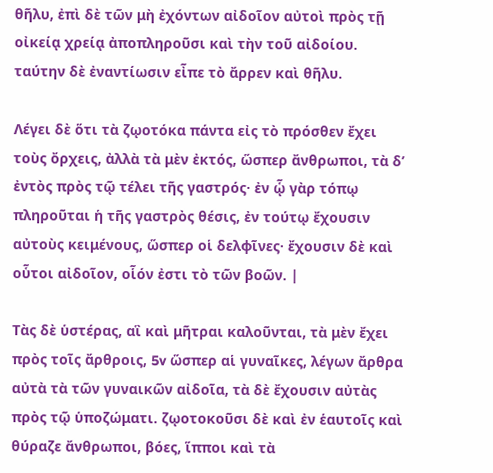θῆλυ, ἐπὶ δὲ τῶν μὴ ἐχόντων αἰδοῖον αὐτοὶ πρὸς τῇ οἰκείᾳ χρείᾳ ἀποπληροῦσι καὶ τὴν τοῦ αἰδοίου. ταύτην δὲ ἐναντίωσιν εἶπε τὸ ἄρρεν καὶ θῆλυ.

Λέγει δὲ ὅτι τὰ ζῳοτόκα πάντα εἰς τὸ πρόσθεν ἔχει τοὺς ὄρχεις, ἀλλὰ τὰ μὲν ἐκτός, ὥσπερ ἄνθρωποι, τὰ δ’ ἐντὸς πρὸς τῷ τέλει τῆς γαστρός· ἐν ᾧ γὰρ τόπῳ πληροῦται ἡ τῆς γαστρὸς θέσις, ἐν τούτῳ ἔχουσιν αὐτοὺς κειμένους, ὥσπερ οἱ δελφῖνες· ἔχουσιν δὲ καὶ οὗτοι αἰδοῖον, οἷόν ἐστι τὸ τῶν βοῶν. |

Tὰς δὲ ὑστέρας, αἳ καὶ μῆτραι καλοῦνται, τὰ μὲν ἔχει πρὸς τοῖς ἄρθροις, 5v ὥσπερ αἱ γυναῖκες, λέγων ἄρθρα αὐτὰ τὰ τῶν γυναικῶν αἰδοῖα, τὰ δὲ ἔχουσιν αὐτὰς πρὸς τῷ ὑποζώματι. ζῳοτοκοῦσι δὲ καὶ ἐν ἑαυτοῖς καὶ θύραζε ἄνθρωποι, βόες, ἵπποι καὶ τὰ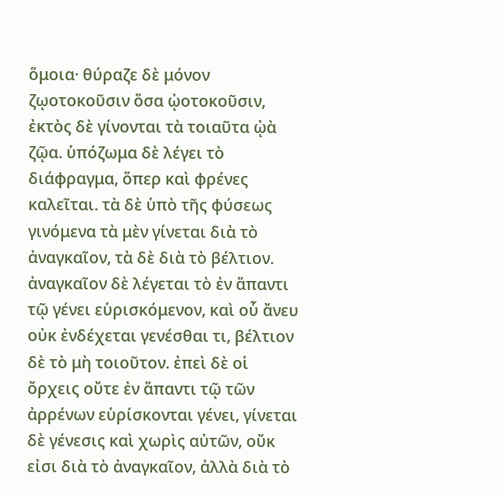ὅμοια· θύραζε δὲ μόνον ζῳοτοκοῦσιν ὅσα ᾠοτοκοῦσιν, ἐκτὸς δὲ γίνονται τὰ τοιαῦτα ᾠὰ ζῷα. ὑπόζωμα δὲ λέγει τὸ διάφραγμα, ὅπερ καὶ φρένες καλεῖται. τὰ δὲ ὑπὸ τῆς φύσεως γινόμενα τὰ μὲν γίνεται διὰ τὸ ἀναγκαῖον, τὰ δὲ διὰ τὸ βέλτιον. ἀναγκαῖον δὲ λέγεται τὸ ἐν ἅπαντι τῷ γένει εὑρισκόμενον, καὶ οὗ ἄνευ οὐκ ἐνδέχεται γενέσθαι τι, βέλτιον δὲ τὸ μὴ τοιοῦτον. ἐπεὶ δὲ οἱ ὄρχεις οὔτε ἐν ἅπαντι τῷ τῶν ἀρρένων εὑρίσκονται γένει, γίνεται δὲ γένεσις καὶ χωρὶς αὐτῶν, οὔκ εἰσι διὰ τὸ ἀναγκαῖον, ἀλλὰ διὰ τὸ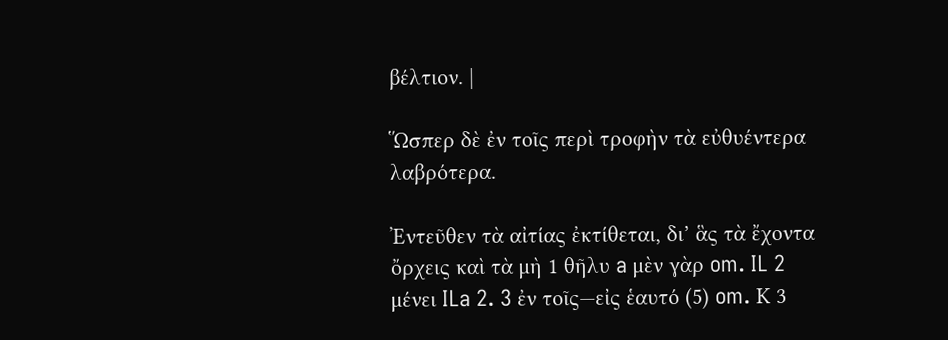βέλτιον. |

Ὥσπερ δὲ ἐν τοῖς περὶ τροφὴν τὰ εὐθυέντερα λαβρότερα.

Ἐντεῦθεν τὰ αἰτίας ἐκτίθεται, δι’ ἃς τὰ ἔχοντα ὄρχεις καὶ τὰ μὴ 1 θῆλυ a μὲν γὰρ om. IL 2 μένει ILa 2. 3 ἐν τοῖς—εἰς ἑαυτό (5) om. Κ 3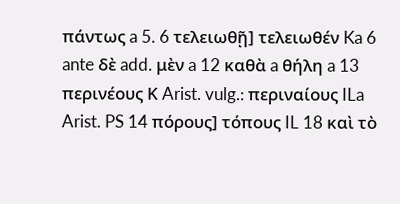πάντως a 5. 6 τελειωθῇ] τελειωθέν Ka 6 ante δὲ add. μὲν a 12 καθὰ a θήλη a 13 περινέους Κ Arist. vulg.: περιναίους ILa Arist. PS 14 πόρους] τόπους IL 18 καὶ τὸ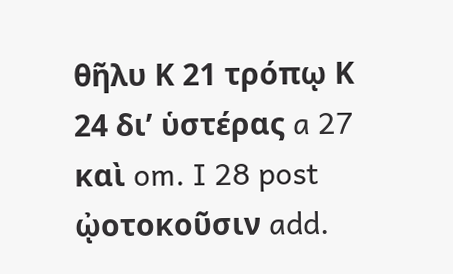θῆλυ Κ 21 τρόπῳ Κ 24 δι’ ὑστέρας a 27 καὶ om. I 28 post ᾠοτοκοῦσιν add.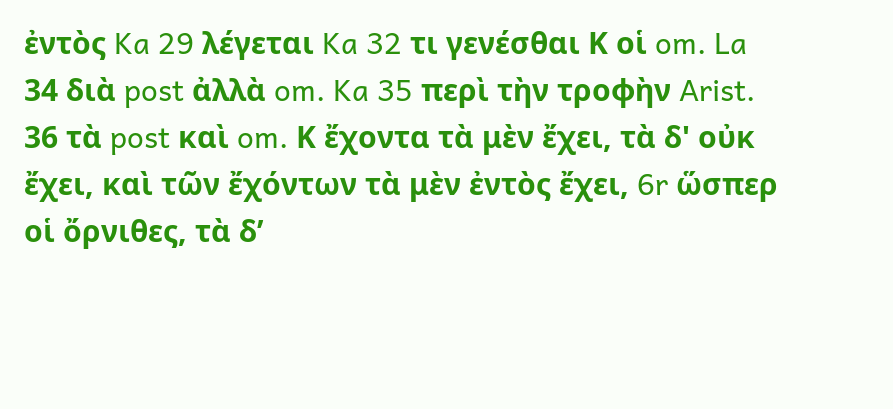ἐντὸς Ka 29 λέγεται Ka 32 τι γενέσθαι Κ οἱ om. La 34 διὰ post ἀλλὰ om. Ka 35 περὶ τὴν τροφὴν Arist. 36 τὰ post καὶ om. Κ ἔχοντα τὰ μὲν ἔχει, τὰ δ' οὐκ ἔχει, καὶ τῶν ἔχόντων τὰ μὲν ἐντὸς ἔχει, 6r ὥσπερ οἱ ὄρνιθες, τὰ δ’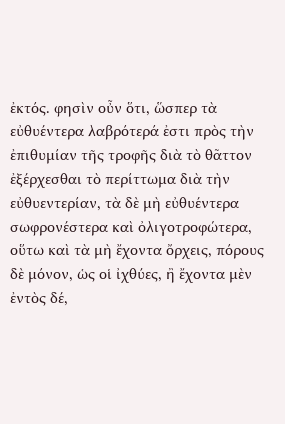ἐκτός. φησὶν οὖν ὅτι, ὥσπερ τὰ εὐθυέντερα λαβρότερά ἐστι πρὸς τὴν ἐπιθυμίαν τῆς τροφῆς διὰ τὸ θᾶττον ἐξέρχεσθαι τὸ περίττωμα διὰ τὴν εὐθυεντερίαν, τὰ δὲ μὴ εὐθυέντερα σωφρονέστερα καὶ ὀλιγοτροφώτερα, οὕτω καὶ τὰ μὴ ἔχοντα ὄρχεις, πόρους δὲ μόνον, ὡς οἱ ἰχθύες, ἢ ἔχοντα μὲν ἐντὸς δέ,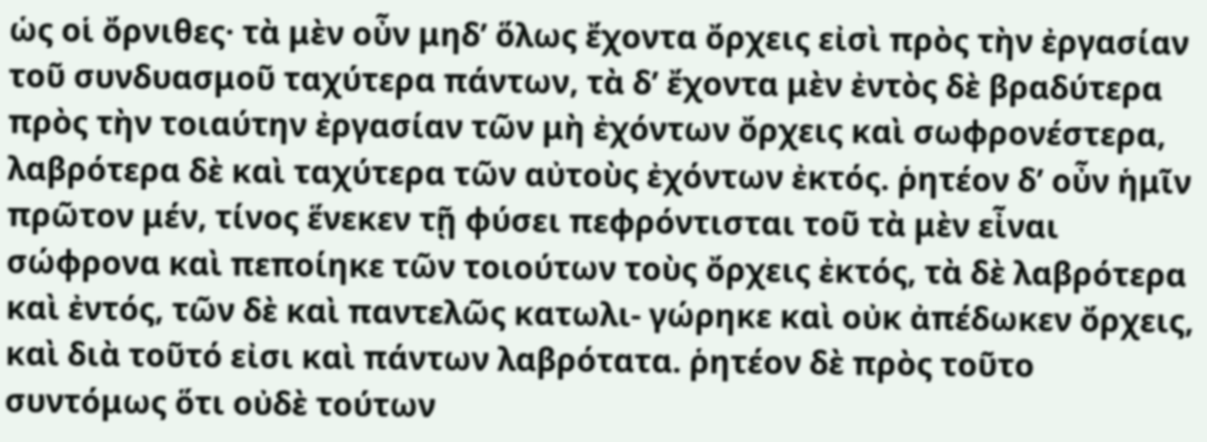ὡς οἱ ὄρνιθες· τὰ μὲν οὖν μηδ’ ὅλως ἔχοντα ὄρχεις εἰσὶ πρὸς τὴν ἐργασίαν τοῦ συνδυασμοῦ ταχύτερα πάντων, τὰ δ’ ἔχοντα μὲν ἐντὸς δὲ βραδύτερα πρὸς τὴν τοιαύτην ἐργασίαν τῶν μὴ ἐχόντων ὄρχεις καὶ σωφρονέστερα, λαβρότερα δὲ καὶ ταχύτερα τῶν αὐτοὺς ἐχόντων ἐκτός. ῥητέον δ’ οὖν ἡμῖν πρῶτον μέν, τίνος ἕνεκεν τῇ φύσει πεφρόντισται τοῦ τὰ μὲν εἶναι σώφρονα καὶ πεποίηκε τῶν τοιούτων τοὺς ὄρχεις ἐκτός, τὰ δὲ λαβρότερα καὶ ἐντός, τῶν δὲ καὶ παντελῶς κατωλι- γώρηκε καὶ οὐκ ἀπέδωκεν ὄρχεις, καὶ διὰ τοῦτό εἰσι καὶ πάντων λαβρότατα. ῥητέον δὲ πρὸς τοῦτο συντόμως ὅτι οὐδὲ τούτων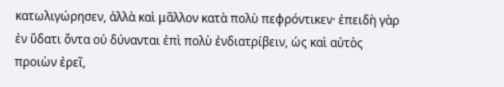κατωλιγώρησεν, ἀλλὰ καὶ μᾶλλον κατὰ πολὺ πεφρόντικεν· ἐπειδὴ γὰρ ἐν ὕδατι ὄντα οὐ δύνανται ἐπὶ πολὺ ἐνδιατρίβειν, ὡς καὶ αὐτὸς προιὼν ἐρεῖ,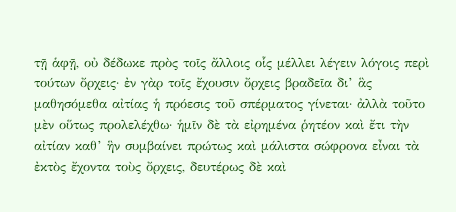τῇ ἁφῇ, οὐ δέδωκε πρὸς τοῖς ἄλλοις οἷς μέλλει λέγειν λόγοις περὶ τούτων ὄρχεις· ἐν γὰρ τοῖς ἔχουσιν ὄρχεις βραδεῖα δι’ ἃς μαθησόμεθα αἰτίας ἡ πρόεσις τοῦ σπέρματος γίνεται· ἀλλὰ τοῦτο μὲν οὕτως προλελέχθω· ἡμῖν δὲ τὰ εἰρημένα ῥητέον καὶ ἔτι τὴν αἰτίαν καθ’ ἣν συμβαίνει πρώτως καὶ μάλιστα σώφρονα εἶναι τὰ ἐκτὸς ἔχοντα τοὺς ὄρχεις, δευτέρως δὲ καὶ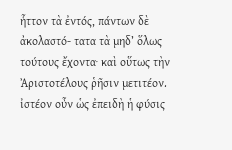ἧττον τὰ ἐντός, πάντων δὲ ἀκολαστό- τατα τὰ μηδ’ ὅλως τούτους ἔχοντα· καὶ οὕτως τὴν Ἀριστοτέλους ῥῆσιν μετιτέον. ἰστέον οὖν ὡς ἐπειδὴ ἡ φύσις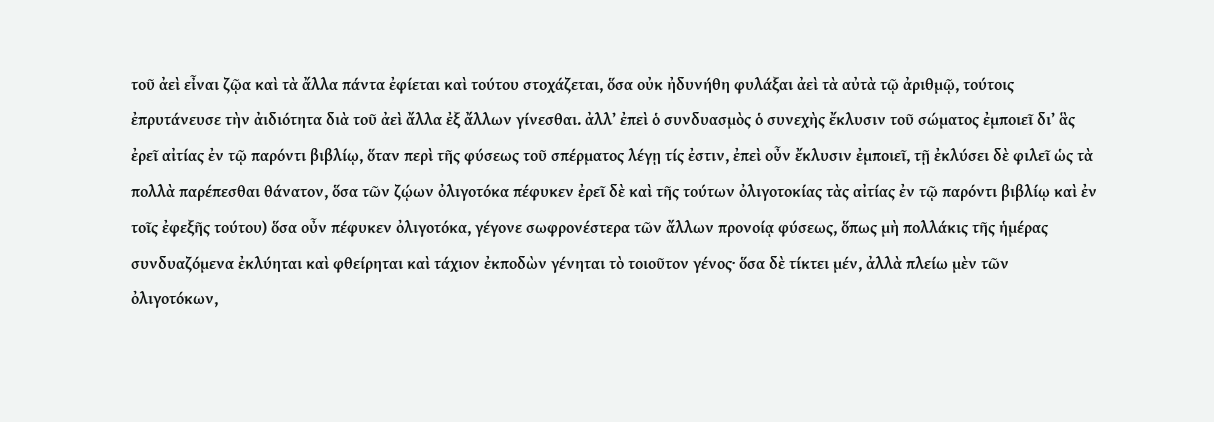τοῦ ἀεὶ εἶναι ζῷα καὶ τὰ ἄλλα πάντα ἐφίεται καὶ τούτου στοχάζεται, ὅσα οὐκ ἠδυνήθη φυλάξαι ἀεὶ τὰ αὐτὰ τῷ ἀριθμῷ, τούτοις ἐπρυτάνευσε τὴν ἀιδιότητα διὰ τοῦ ἀεὶ ἄλλα ἐξ ἄλλων γίνεσθαι. ἀλλ’ ἐπεὶ ὁ συνδυασμὸς ὁ συνεχὴς ἔκλυσιν τοῦ σώματος ἐμποιεῖ δι’ ἃς ἐρεῖ αἰτίας ἐν τῷ παρόντι βιβλίῳ, ὅταν περὶ τῆς φύσεως τοῦ σπέρματος λέγῃ τίς ἐστιν, ἐπεὶ οὖν ἔκλυσιν ἐμποιεῖ, τῇ ἐκλύσει δὲ φιλεῖ ὡς τὰ πολλὰ παρέπεσθαι θάνατον, ὅσα τῶν ζῴων ὀλιγοτόκα πέφυκεν ἐρεῖ δὲ καὶ τῆς τούτων ὀλιγοτοκίας τὰς αἰτίας ἐν τῷ παρόντι βιβλίῳ καὶ ἐν τοῖς ἐφεξῆς τούτου) ὅσα οὖν πέφυκεν ὀλιγοτόκα, γέγονε σωφρονέστερα τῶν ἄλλων προνοίᾳ φύσεως, ὅπως μὴ πολλάκις τῆς ἡμέρας συνδυαζόμενα ἐκλύηται καὶ φθείρηται καὶ τάχιον ἐκποδὼν γένηται τὸ τοιοῦτον γένος· ὅσα δὲ τίκτει μέν, ἀλλὰ πλείω μὲν τῶν ὀλιγοτόκων,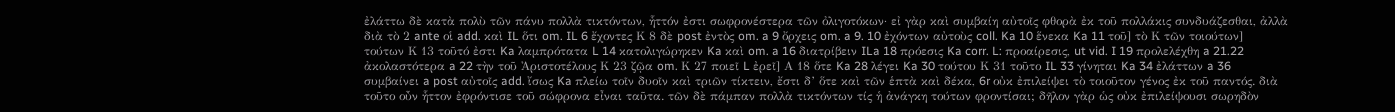ἐλάττω δὲ κατὰ πολὺ τῶν πάνυ πολλὰ τικτόντων, ἧττόν ἐστι σωφρονέστερα τῶν ὀλιγοτόκων· εἰ γὰρ καὶ συμβαίη αὐτοῖς φθορὰ ἐκ τοῦ πολλάκις συνδυάζεσθαι, ἀλλὰ διὰ τὸ 2 ante οἱ add. καὶ IL ὅτι om. IL 6 ἔχοντες Κ 8 δὲ post ἐντὸς om. a 9 ὄρχεις om. a 9. 10 ἐχόντων αὐτοὺς coll. Ka 10 ἕνεκα Ka 11 τοῦ] τὸ Κ τῶν τοιούτων] τούτων Κ 13 τοῦτό ἐστι Ka λαμπρότατα L 14 κατολιγώρηκεν Ka καὶ om. a 16 διατρίβειν ILa 18 πρόεσις Ka corr. L: προαίρεσις, ut vid. I 19 προλελέχθη a 21.22 ἀκολαστότερα a 22 τὴν τοῦ Ἀριστοτέλους Κ 23 ζῷα om. Κ 27 ποιεῖ L ἐρεῖ] Α 18 ὅτε Ka 28 λέγει Ka 30 τούτου Κ 31 τοῦτο IL 33 γίνηται Ka 34 ἐλάττων a 36 συμβαίνει a post αὐτοῖς add. ἴσως Ka πλείω τοῖν δυοῖν καὶ τριῶν τίκτειν, ἔστι δ’ ὅτε καὶ τῶν ἑπτὰ καὶ δέκα, 6r οὐκ ἐπιλείψει τὸ τοιοῦτον γένος ἐκ τοῦ παντός. διὰ τοῦτο οὖν ἧττον ἐφρόντισε τοῦ σώφρονα εἶναι ταῦτα. τῶν δὲ πάμπαν πολλὰ τικτόντων τίς ἡ ἀνάγκη τούτων φροντίσαι; δῆλον γὰρ ὡς οὐκ ἐπιλείψουσι σωρηδὸν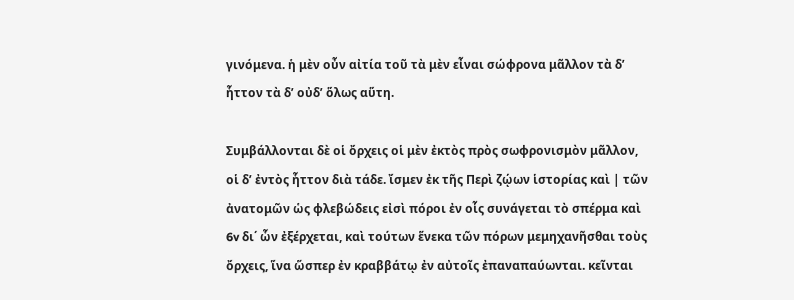γινόμενα. ἡ μὲν οὖν αἰτία τοῦ τὰ μὲν εἶναι σώφρονα μᾶλλον τὰ δ’ ἧττον τὰ δ’ οὐδ’ ὅλως αὕτη.

Συμβάλλονται δὲ οἱ ὄρχεις οἱ μὲν ἐκτὸς πρὸς σωφρονισμὸν μᾶλλον, οἱ δ’ ἐντὸς ἧττον διὰ τάδε. ἴσμεν ἐκ τῆς Περὶ ζῴων ἱστορίας καὶ | τῶν ἀνατομῶν ὡς φλεβώδεις εἰσὶ πόροι ἐν οἷς συνάγεται τὸ σπέρμα καὶ 6v δι΄ ὧν ἐξέρχεται, καὶ τούτων ἕνεκα τῶν πόρων μεμηχανῆσθαι τοὺς ὄρχεις, ἵνα ὥσπερ ἐν κραββάτῳ ἐν αὐτοῖς ἐπαναπαύωνται. κεῖνται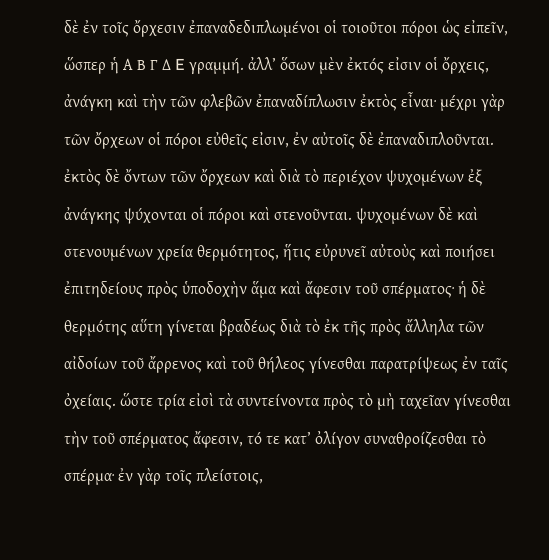δὲ ἐν τοῖς ὄρχεσιν ἐπαναδεδιπλωμένοι οἱ τοιοῦτοι πόροι ὡς εἰπεῖν, ὥσπερ ἡ Α Β Γ Δ E γραμμή. ἀλλ’ ὅσων μὲν ἐκτός εἰσιν οἱ ὄρχεις, ἀνάγκη καὶ τὴν τῶν φλεβῶν ἐπαναδίπλωσιν ἐκτὸς εἶναι· μέχρι γὰρ τῶν ὄρχεων οἱ πόροι εὐθεῖς εἰσιν, ἐν αὐτοῖς δὲ ἐπαναδιπλοῦνται. ἐκτὸς δὲ ὄντων τῶν ὄρχεων καὶ διὰ τὸ περιέχον ψυχομένων ἐξ ἀνάγκης ψύχονται οἱ πόροι καὶ στενοῦνται. ψυχομένων δὲ καὶ στενουμένων χρεία θερμότητος, ἥτις εὐρυνεῖ αὐτοὺς καὶ ποιήσει ἐπιτηδείους πρὸς ὑποδοχὴν ἅμα καὶ ἄφεσιν τοῦ σπέρματος· ἡ δὲ θερμότης αὕτη γίνεται βραδέως διὰ τὸ ἐκ τῆς πρὸς ἄλληλα τῶν αἰδοίων τοῦ ἄρρενος καὶ τοῦ θήλεος γίνεσθαι παρατρίψεως ἐν ταῖς ὀχείαις. ὥστε τρία εἰσὶ τὰ συντείνοντα πρὸς τὸ μὴ ταχεῖαν γίνεσθαι τὴν τοῦ σπέρματος ἄφεσιν, τό τε κατ’ ὀλίγον συναθροίζεσθαι τὸ σπέρμα· ἐν γὰρ τοῖς πλείστοις,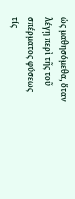ὡς μαθησόμεθα, ὅταν λέγῃ περὶ τῆς τοῦ σπέρματος φύσεως τίς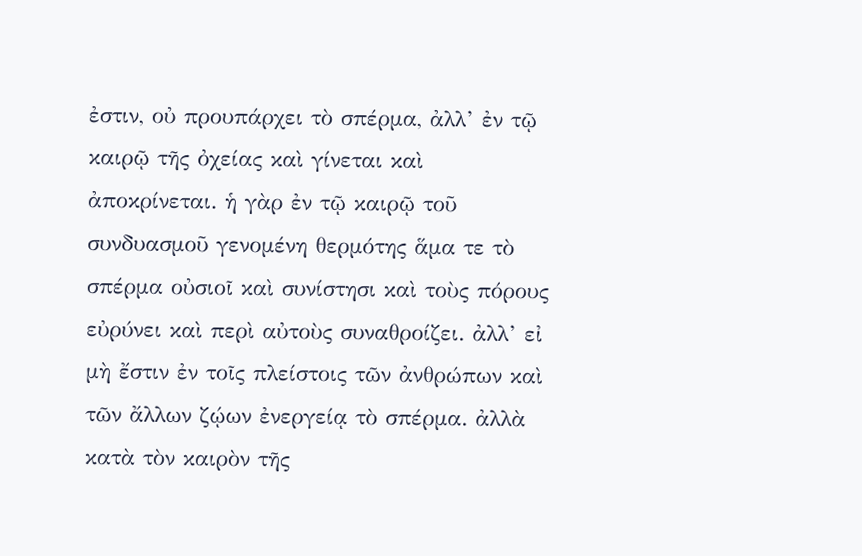ἐστιν, οὐ προυπάρχει τὸ σπέρμα, ἀλλ’ ἐν τῷ καιρῷ τῆς ὀχείας καὶ γίνεται καὶ ἀποκρίνεται. ἡ γὰρ ἐν τῷ καιρῷ τοῦ συνδυασμοῦ γενομένη θερμότης ἅμα τε τὸ σπέρμα οὐσιοῖ καὶ συνίστησι καὶ τοὺς πόρους εὐρύνει καὶ περὶ αὐτοὺς συναθροίζει. ἀλλ’ εἰ μὴ ἔστιν ἐν τοῖς πλείστοις τῶν ἀνθρώπων καὶ τῶν ἄλλων ζῴων ἐνεργείᾳ τὸ σπέρμα. ἀλλὰ κατὰ τὸν καιρὸν τῆς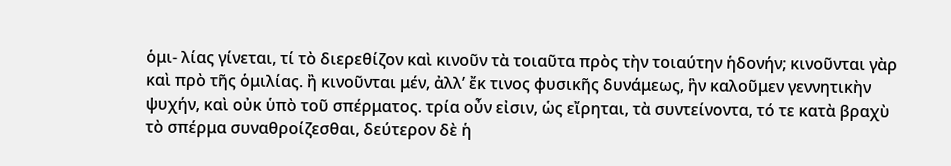ὁμι- λίας γίνεται, τί τὸ διερεθίζον καὶ κινοῦν τὰ τοιαῦτα πρὸς τὴν τοιαύτην ἡδονήν; κινοῦνται γὰρ καὶ πρὸ τῆς ὁμιλίας. ἢ κινοῦνται μέν, ἀλλ’ ἔκ τινος φυσικῆς δυνάμεως, ἣν καλοῦμεν γεννητικὴν ψυχήν, καὶ οὐκ ὑπὸ τοῦ σπέρματος. τρία οὖν εἰσιν, ὡς εἴρηται, τὰ συντείνοντα, τό τε κατὰ βραχὺ τὸ σπέρμα συναθροίζεσθαι, δεύτερον δὲ ἡ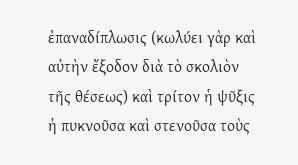ἐπαναδίπλωσις (κωλύει γὰρ καὶ αὐτὴν ἔξοδον διὰ τὸ σκολιὸν τῆς θέσεως) καὶ τρίτον ἡ ψῦξις ἡ πυκνοῦσα καὶ στενοῦσα τοὺς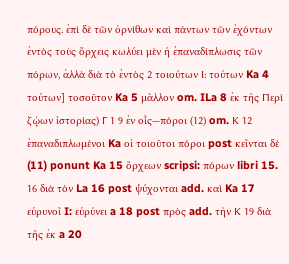πόρους. ἐπὶ δὲ τῶν ὀρνίθων καὶ πάντων τῶν ἐχόντων ἐντὸς τοὺς ὄρχεις κωλύει μὲν ἡ ἐπαναδίπλωσις τῶν πόρων, ἀλλὰ διὰ τὸ ἐντὸς 2 τοιούτων Ι: τούτων Ka 4 τούτων] τοσοῦτον Ka 5 μᾶλλον om. ILa 8 ἐκ τῆς Περὶ ζῴων ἱστορίας) Γ 1 9 ἐν οἷς—πόροι (12) om. Κ 12 ἐπαναδιπλωμένοι Ka οἱ τοιοῦτοι πόροι post κεῖνται δὲ (11) ponunt Ka 15 ὄρχεων scripsi: πόρων libri 15. 16 διὰ τὸν La 16 post ψύχονται add. καὶ Ka 17 εὐρυνοῖ I: εὐρύνει a 18 post πρὸς add. τὴν Κ 19 διὰ τῆς ἐκ a 20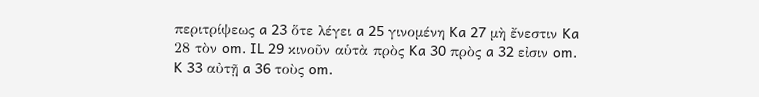περιτρίψεως a 23 ὅτε λέγει a 25 γινομένη Ka 27 μὴ ἔνεστιν Ka 28 τὸν om. IL 29 κινοῦν αὑτὰ πρὸς Ka 30 πρὸς a 32 εἰσιν om. K 33 αὐτῇ a 36 τοὺς om.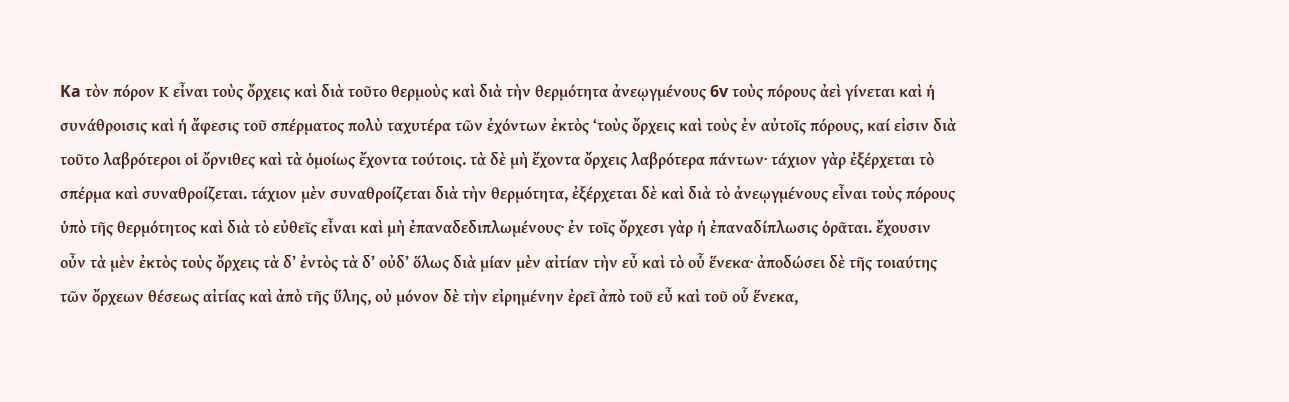Ka τὸν πόρον Κ εἶναι τοὺς ὄρχεις καὶ διὰ τοῦτο θερμοὺς καὶ διὰ τὴν θερμότητα ἀνεῳγμένους 6v τοὺς πόρους ἀεὶ γίνεται καὶ ἡ συνάθροισις καὶ ἡ ἄφεσις τοῦ σπέρματος πολὺ ταχυτέρα τῶν ἐχόντων ἐκτὸς ‘τοὺς ὄρχεις καὶ τοὺς ἐν αὐτοῖς πόρους, καί εἰσιν διὰ τοῦτο λαβρότεροι οἱ ὄρνιθες καὶ τὰ ὁμοίως ἔχοντα τούτοις. τὰ δὲ μὴ ἔχοντα ὄρχεις λαβρότερα πάντων· τάχιον γὰρ ἐξέρχεται τὸ σπέρμα καὶ συναθροίζεται. τάχιον μὲν συναθροίζεται διὰ τὴν θερμότητα, ἐξέρχεται δὲ καὶ διὰ τὸ ἀνεῳγμένους εἶναι τοὺς πόρους ὑπὸ τῆς θερμότητος καὶ διὰ τὸ εὐθεῖς εἶναι καὶ μὴ ἐπαναδεδιπλωμένους· ἐν τοῖς ὄρχεσι γὰρ ἡ ἐπαναδίπλωσις ὁρᾶται. ἔχουσιν οὖν τὰ μὲν ἐκτὸς τοὺς ὄρχεις τὰ δ’ ἐντὸς τὰ δ’ οὐδ’ ὅλως διὰ μίαν μὲν αἰτίαν τὴν εὖ καὶ τὸ οὗ ἕνεκα· ἀποδώσει δὲ τῆς τοιαύτης τῶν ὄρχεων θέσεως αἰτίας καὶ ἀπὸ τῆς ὕλης, οὐ μόνον δὲ τὴν εἰρημένην ἐρεῖ ἀπὸ τοῦ εὖ καὶ τοῦ οὗ ἕνεκα,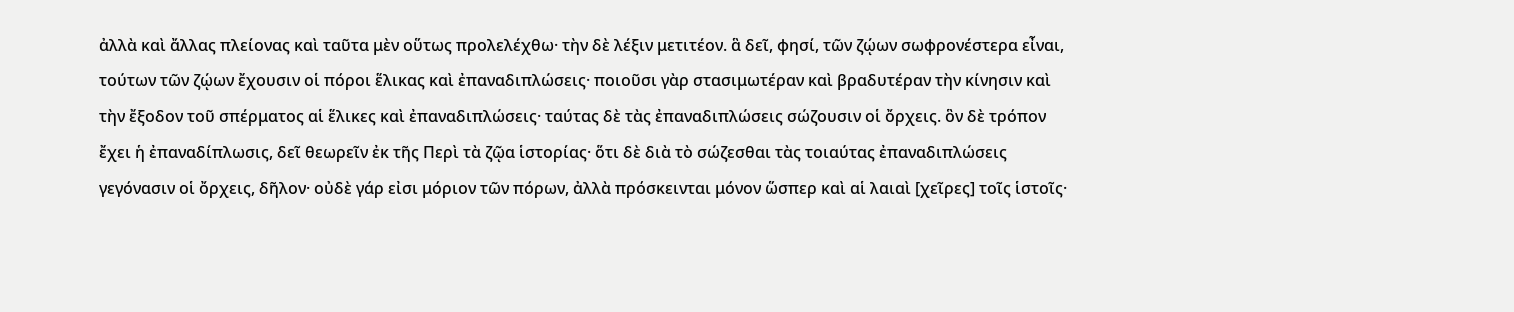ἀλλὰ καὶ ἄλλας πλείονας καὶ ταῦτα μὲν οὕτως προλελέχθω· τὴν δὲ λέξιν μετιτέον. ἃ δεῖ, φησί, τῶν ζῴων σωφρονέστερα εἶναι, τούτων τῶν ζῴων ἔχουσιν οἱ πόροι ἕλικας καὶ ἐπαναδιπλώσεις· ποιοῦσι γὰρ στασιμωτέραν καὶ βραδυτέραν τὴν κίνησιν καὶ τὴν ἔξοδον τοῦ σπέρματος αἱ ἕλικες καὶ ἐπαναδιπλώσεις· ταύτας δὲ τὰς ἐπαναδιπλώσεις σώζουσιν οἱ ὄρχεις. ὃν δὲ τρόπον ἔχει ἡ ἐπαναδίπλωσις, δεῖ θεωρεῖν ἐκ τῆς Περὶ τὰ ζῷα ἱστορίας· ὅτι δὲ διὰ τὸ σώζεσθαι τὰς τοιαύτας ἐπαναδιπλώσεις γεγόνασιν οἱ ὄρχεις, δῆλον· οὐδὲ γάρ εἰσι μόριον τῶν πόρων, ἀλλὰ πρόσκεινται μόνον ὥσπερ καὶ αἱ λαιαὶ [χεῖρες] τοῖς ἱστοῖς·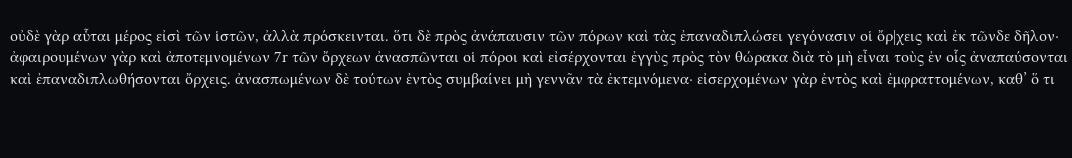οὐδὲ γὰρ αὗται μέρος εἰσὶ τῶν ἱστῶν, ἀλλὰ πρόσκεινται. ὅτι δὲ πρὸς ἀνάπαυσιν τῶν πόρων καὶ τὰς ἐπαναδιπλώσει γεγόνασιν οἱ ὄρ|χεις καὶ ἐκ τῶνδε δῆλον· ἀφαιρουμένων γὰρ καὶ ἀποτεμνομένων 7r τῶν ὄρχεων ἀνασπῶνται οἱ πόροι καὶ εἰσέρχονται ἐγγὺς πρὸς τὸν θώρακα διὰ τὸ μὴ εἶναι τοὺς ἐν οἷς ἀναπαύσονται καὶ ἐπαναδιπλωθήσονται ὄρχεις. ἀνασπωμένων δὲ τούτων ἐντὸς συμβαίνει μὴ γεννᾶν τὰ ἐκτεμνόμενα· εἰσερχομένων γὰρ ἐντὸς καὶ ἐμφραττομένων, καθ’ ὅ τι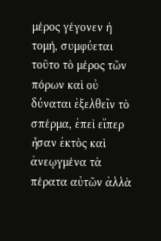μέρος γέγονεν ἡ τομή, συμφύεται τοῦτο τὸ μέρος τῶν πόρων καὶ οὐ δύναται ἐξελθεῖν τὸ σπέρμα, ἐπεὶ εἴπερ ἦσαν ἐκτὸς καὶ ἀνεῳγμένα τὰ πέρατα αὐτῶν ἀλλὰ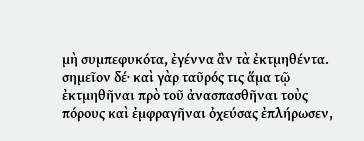μὴ συμπεφυκότα, ἐγέννα ἂν τὰ ἐκτμηθέντα. σημεῖον δέ· καὶ γὰρ ταῦρός τις ἅμα τῷ ἐκτμηθῆναι πρὸ τοῦ ἀνασπασθῆναι τοὺς πόρους καὶ ἐμφραγῆναι ὀχεύσας ἐπλήρωσεν,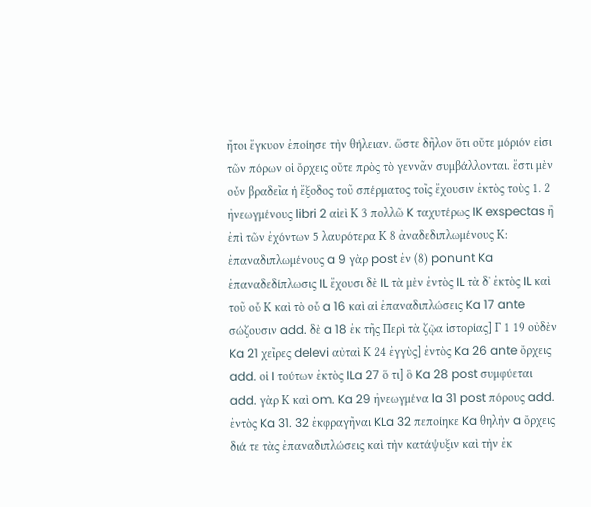ἤτοι ἔγκυον ἐποίησε τὴν θήλειαν. ὥστε δῆλον ὅτι οὔτε μόριόν εἰσι τῶν πόρων οἱ ὄρχεις οὔτε πρὸς τὸ γεννᾶν συμβάλλονται. ἔστι μὲν οὖν βραδεῖα ἡ ἔξοδος τοῦ σπέρματος τοῖς ἔχουσιν ἐκτὸς τοὺς 1. 2 ἠνεωγμένους libri 2 αἰεὶ Κ 3 πολλῶ K ταχυτέρως IK exspectas ἢ ἐπὶ τῶν ἐχόντων 5 λαυρότερα Κ 8 ἀναδεδιπλωμένους Κ: ἐπαναδιπλωμένους a 9 γὰρ post ἐν (8) ponunt Ka ἐπαναδεδίπλωσις IL ἔχουσι δὲ IL τὰ μὲν ἐντὸς IL τὰ δ᾿ ἐκτὸς IL καὶ τοῦ οὗ Κ καὶ τὸ οὗ a 16 καὶ αἱ ἐπαναδιπλώσεις Ka 17 ante σώζουσιν add. δὲ a 18 ἐκ τῆς Περὶ τὰ ζῷα ἱστορίας] Γ 1 19 οὐδὲν Ka 21 χεῖρες delevi αὐταὶ Κ 24 ἐγγὺς] ἐντὸς Ka 26 ante ὄρχεις add. οἱ I τούτων ἐκτὸς ILa 27 ὅ τι] ὃ Ka 28 post συμφύεται add. γὰρ Κ καὶ om. Ka 29 ἠνεωγμένα la 31 post πόρους add. ἐντὸς Ka 31. 32 ἐκφραγῆναι KLa 32 πεποίηκε Ka θηλὴν a ὄρχεις διά τε τὰς ἐπαναδιπλώσεις καὶ τὴν κατάψυξιν καὶ τὴν ἐκ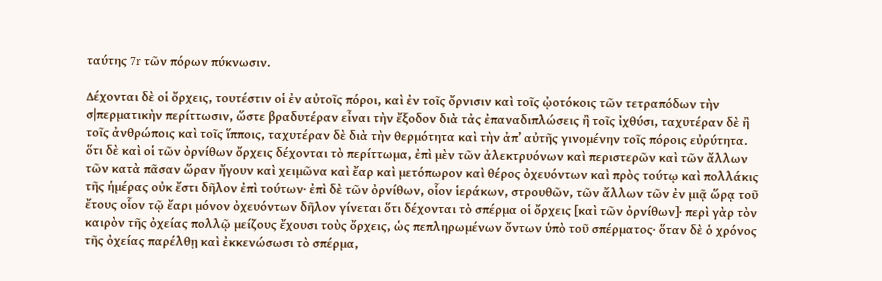ταύτης 7r τῶν πόρων πύκνωσιν.

Δέχονται δὲ οἱ ὄρχεις, τουτέστιν οἱ ἐν αὐτοῖς πόροι, καὶ ἐν τοῖς ὄρνισιν καὶ τοῖς ᾠοτόκοις τῶν τετραπόδων τὴν σ|περματικὴν περίττωσιν, ὥστε βραδυτέραν εἶναι τὴν ἔξοδον διὰ τἀς ἐπαναδιπλώσεις ἢ τοῖς ἰχθύσι, ταχυτέραν δὲ ἢ τοῖς ἀνθρώποις καὶ τοῖς ἵπποις, ταχυτέραν δὲ διὰ τὴν θερμότητα καὶ τὴν ἀπ’ αὐτῆς γινομένην τοῖς πόροις εὐρύτητα. ὅτι δὲ καὶ οἱ τῶν ὀρνίθων ὄρχεις δέχονται τὸ περίττωμα, ἐπὶ μὲν τῶν ἀλεκτρυόνων καὶ περιστερῶν καὶ τῶν ἄλλων τῶν κατὰ πᾶσαν ὥραν ἤγουν καὶ χειμῶνα καὶ ἔαρ καὶ μετόπωρον καὶ θέρος ὀχευόντων καὶ πρὸς τούτῳ καὶ πολλάκις τῆς ἡμέρας οὐκ ἔστι δῆλον ἐπὶ τούτων· ἐπὶ δὲ τῶν ὀρνίθων, οἷον ἱεράκων, στρουθῶν, τῶν ἄλλων τῶν ἐν μιᾷ ὥρᾳ τοῦ ἔτους οἷον τῷ ἔαρι μόνον ὀχευόντων δῆλον γίνεται ὅτι δέχονται τὸ σπέρμα οἱ ὄρχεις [καὶ τῶν ὀρνίθων]· περὶ γὰρ τὸν καιρὸν τῆς ὀχείας πολλῷ μείζους ἔχουσι τοὺς ὄρχεις, ὡς πεπληρωμένων ὄντων ὑπὸ τοῦ σπέρματος· ὅταν δὲ ὁ χρόνος τῆς ὀχείας παρέλθῃ καὶ ἐκκενώσωσι τὸ σπέρμα,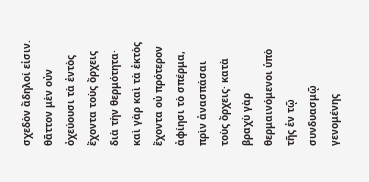σχεδὸν ἄδηλοί εἰσιν. θᾶττον μὲν οὐν ὀχεύουσι τὰ ἐντὸς ἔχοντα τοὺς ὄρχεις διὰ τὴν θερμότητα· καὶ γὰρ καὶ τὰ ἐκτὸς ἔχοντα οὐ πρότερον ἀφίησι τὸ σπέρμα, πρὶν ἀνασπάσαι τοὺς ὄρχεις· κατὰ βραχὺ γὰρ θερμαινόμενοι ὑπὸ τῆς ἐν τῷ συνδυασμῷ γενομένης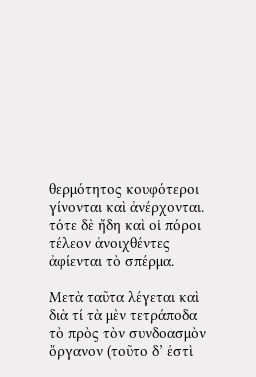θερμότητος κουφότεροι γίνονται καὶ ἀνέρχονται. τότε δὲ ἤδη καὶ οἱ πόροι τέλεον ἀνοιχθέντες ἀφίενται τὸ σπέρμα.

Μετὰ ταῦτα λέγεται καὶ διὰ τί τὰ μὲν τετράποδα τὸ πρὸς τὸν συνδοασμὸν ὄργανον (τοῦτο δ’ ἐστὶ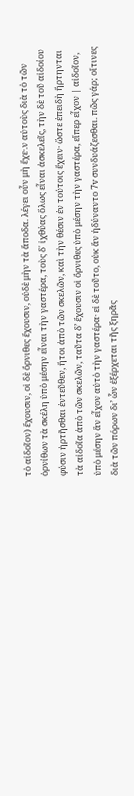τὸ αἰδοῖον) ἔχουσιν, οἱ δὲ ὄρνιθες ἔχουσιν, οὐδὲ μὴν τὰ ἄποδα. λέγει οὖν μὴ ἔχε·.ν αὐτοὺς διὰ τὸ τῶν ὀρνίθων τὰ σκέλη ὑπὸ μέσην εἶναι τὴν γαστέρα, τοὺς δ᾿ ἰχθύας ὅλως εἶναι ἀσκελεῖς, τὴν δὲ τοῦ αἰδοίου φύσιν ἠρτῆσθαι ἐντεῦθεν, ἤτοι ἀπὸ τῶν σκελῶν, καὶ τὴν θέσιν ἐν τούτοις ἔχειν· ὥστε ἐπειδὴ ἤρτηνται τὰ αἰδοῖα ἀπὸ τῶν σκελῶν, ταῦτα δ’ ἔχουσιν οἱ ὄρνιθες ὑπὸ μέσην τὴν γαστέρα, εἴπερ εἶχον | αἰδοῖον, ὑπὸ μέσην ἂν εἶχον αὐτὸ τὴν γαστέρα· εἰ δὲ τοῦτο, οὐκ ἄν ἠδύναντο 7v συνδυάζεσθαι. πῶς γάρ; οἵτινες διὰ τῶν πόρων δι’ ὧν ἐξέρχεται τῆς ξηρᾶς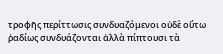τροφῆς περίττωσις συνδυαζόμενοι οὐδὲ οὕτω ῥαδίως συνδυάζονται ἀλλὰ πίπτουσι τὰ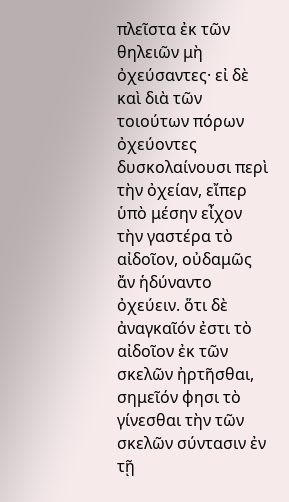πλεῖστα ἐκ τῶν θηλειῶν μὴ ὀχεύσαντες· εἰ δὲ καὶ διὰ τῶν τοιούτων πόρων ὀχεύοντες δυσκολαίνουσι περὶ τὴν ὀχείαν, εἴπερ ὑπὸ μέσην εἶχον τὴν γαστέρα τὸ αἰδοῖον, οὐδαμῶς ἄν ἡδύναντο ὀχεύειν. ὅτι δὲ ἀναγκαῖόν ἐστι τὸ αἰδοῖον ἐκ τῶν σκελῶν ἠρτῆσθαι, σημεῖόν φησι τὸ γίνεσθαι τὴν τῶν σκελῶν σύντασιν ἐν τῇ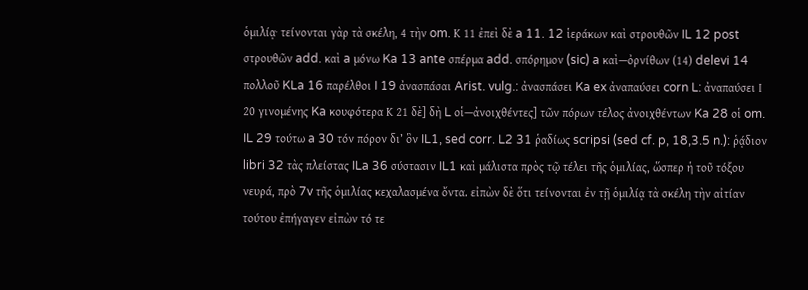ὁμιλίᾳ· τείνονται γὰρ τὰ σκέλη, 4 τὴν om. Κ 11 ἐπεὶ δὲ a 11. 12 ἱεράκων καὶ στρουθῶν IL 12 post στρουθῶν add. καὶ a μόνω Ka 13 ante σπέρμα add. σπόρημον (sic) a καὶ—ὀρνίθων (14) delevi 14 πολλοῦ KLa 16 παρέλθοι I 19 ἀνασπάσαι Arist. vulg.: ἀνασπάσει Ka ex ἀναπαύσει corn L: ἀναπαύσει Ι 20 γινομένης Ka κουφότερα Κ 21 δὲ] δὴ L οἱ—ἀνοιχθέντες] τῶν πόρων τέλος ἀνοιχθέντων Ka 28 οἱ om. IL 29 τούτω a 30 τόν πόρον δι’ ὃν IL1, sed corr. L2 31 ῥαδίως scripsi (sed cf. p, 18,3.5 n.): ῥᾴδιον libri 32 τὰς πλείστας ILa 36 σύστασιν IL1 καὶ μάλιστα πρὸς τῷ τέλει τῆς ὁμιλίας, ὥσπερ ἡ τοῦ τόξου νευρά, πρὸ 7v τῆς ὁμιλίας κεχαλασμένα ὄντα. εἰπὼν δὲ ὅτι τείνονται ἐν τῇ ὁμιλίᾳ τὰ σκέλη τὴν αἰτίαν τούτου ἐπήγαγεν εἰπὼν τό τε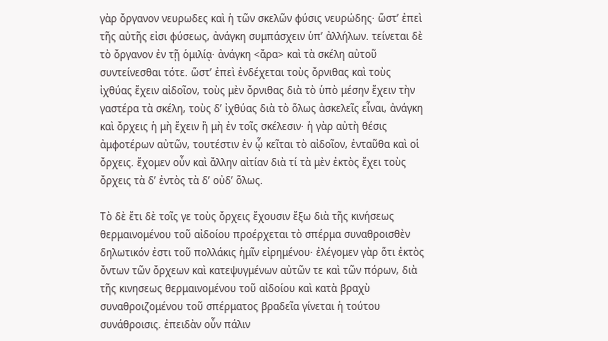γὰρ ὄργανον νευρωδες καὶ ἡ τῶν σκελῶν φύσις νευρώδης· ὥστ’ ἐπεὶ τῆς αὐτῆς εἰσι φύσεως, ἀνάγκη συμπάσχειν ὑπ’ ἀλλήλων. τείνεται δὲ τὸ ὄργανον ἐν τῇ ὁμιλίᾳ· ἀνάγκη <ἄρα> καὶ τὰ σκέλη αὐτοῦ συντείνεσθαι τότε. ὥστ’ ἐπεὶ ἐνδέχεται τοὺς ὄρνιθας καὶ τοὺς ἰχθύας ἔχειν αἰδοῖον, τοὺς μὲν ὄρνιθας διὰ τὸ ὑπὸ μέσην ἔχειν τὴν γαστέρα τὰ σκέλη, τοὺς δ’ ἰχθύας διὰ τὸ ὅλως ἀσκελεῖς εἶναι, ἀνάγκη καὶ ὄρχεις ἡ μὴ ἔχειν ἢ μὴ ἐν τοῖς σκέλεσιν· ἡ γὰρ αὐτὴ θέσις ἀμφοτέρων αὐτῶν, τουτέστιν ἐν ᾧ κεῖται τὸ αἰδοῖον, ἐνταῦθα καὶ οἱ ὄρχεις. ἔχομεν οὖν καὶ ἄλλην αἰτίαν διὰ τί τὰ μὲν ἐκτὸς ἔχει τοὺς ὄρχεις τὰ δ’ ἐντὸς τὰ δ’ οὐδ’ ὅλως.

Τὸ δὲ ἔτι δὲ τοῖς γε τοὺς ὄρχεις ἔχουσιν ἔξω διὰ τῆς κινήσεως θερμαινομένου τοῦ αἰδοίου προέρχεται τὸ σπέρμα συναθροισθὲν δηλωτικόν ἐστι τοῦ πολλάκις ἡμῖν εἰρημένου· ἐλέγομεν γὰρ ὅτι ἐκτὸς ὄντων τῶν ὄρχεων καὶ κατεψυγμένων αὐτῶν τε καὶ τῶν πόρων, διὰ τῆς κινησεως θερμαινομένου τοῦ αἰδοίου καὶ κατὰ βραχὺ συναθροιζομένου τοῦ σπέρματος βραδεῖα γίνεται ἡ τούτου συνάθροισις. ἐπειδὰν οὖν πάλιν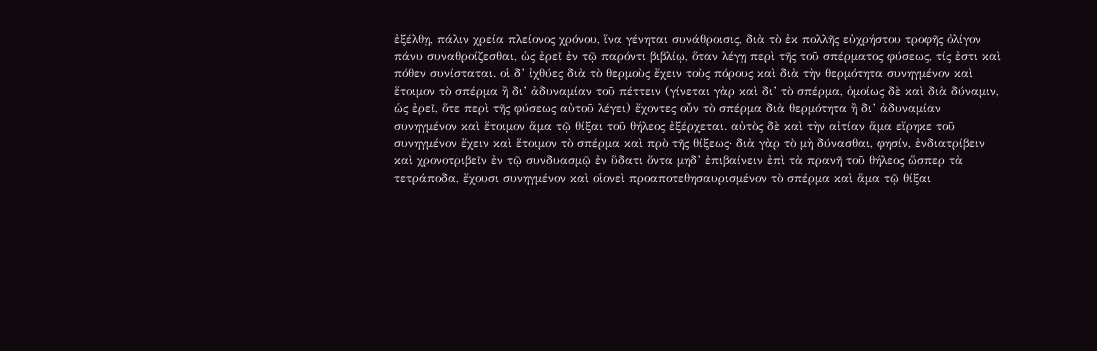ἐξέλθῃ, πάλιν χρεία πλείονος χρόνου, ἵνα γένηται συνάθροισις, διὰ τὸ ἐκ πολλῆς εὐχρήστου τροφῆς ὀλίγον πάνυ συναθροίζεσθαι, ὡς ἐρεῖ ἐν τῷ παρόντι βιβλίῳ, ὅταν λέγῃ περὶ τῆς τοῦ σπέρματος φύσεως, τίς ἐστι καὶ πόθεν συνίσταται. οἱ δ’ ἰχθύες διὰ τὸ θερμοὺς ἔχειν τοὺς πόρους καὶ διὰ τὴν θερμότητα συνηγμένον καὶ ἕτοιμον τὸ σπέρμα ἢ δι’ ἀδυναμίαν τοῦ πέττειν (γίνεται γὰρ καὶ δι’ τὸ σπέρμα, ὁμοίως δὲ καὶ διὰ δύναμιν, ὡς ἐρεῖ, ὅτε περὶ τῆς φύσεως αὐτοῦ λέγει) ἔχοντες οὖν τὸ σπέρμα διὰ θερμότητα ἢ δι’ ἀδυναμίαν συνηγμένον καὶ ἕτοιμον ἅμα τῷ θίξαι τοῦ θήλεος ἐξέρχεται. αὐτὸς δὲ καὶ τὴν αἰτίαν ἅμα εἴρηκε τοῦ συνηγμένον ἔχειν καὶ ἕτοιμον τὸ σπέρμα καὶ πρὸ τῆς θίξεως· διὰ γὰρ τὸ μὴ δύνασθαι, φησίν, ἐνδιατρίβειν καὶ χρονοτριβεῖν ἐν τῷ συνδυασμῷ ἐν ὕδατι ὄντα μηδ’ ἐπιβαίνειν ἐπὶ τὰ πρανῆ τοῦ θήλεος ὥσπερ τὰ τετράποδα, ἔχουσι συνηγμένον καὶ οἱονεὶ προαποτεθησαυρισμένον τὸ σπέρμα καὶ ἅμα τῷ θίξαι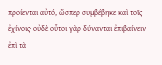προίενται αὐτό, ὥσπερ συμβέβηκε καὶ τοῖς ἐχίνοις· οὐδὲ οὗτοι γὰρ δύνανται ἐπιβαίνειν ἐπὶ τὰ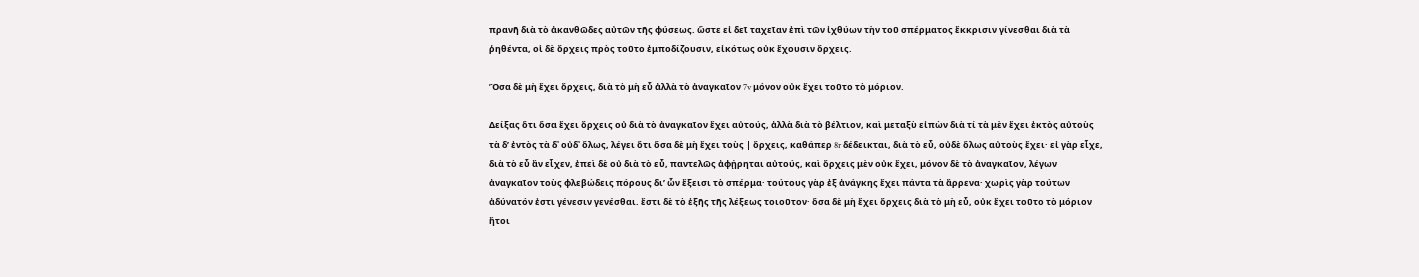πρανῆ διὰ τὸ ἀκανθῶδες αὐτῶν τῆς φύσεως. ὥστε εἰ δεῖ ταχεῖαν ἐπὶ τῶν ἰχθύων τὴν τοῦ σπέρματος ἔκκρισιν γίνεσθαι διὰ τὰ ῥηθέντα, οἱ δὲ ὄρχεις πρὸς τοῦτο ἐμποδίζουσιν, εἰκότως οὐκ ἔχουσιν ὄρχεις.

Ὅσα δὲ μὴ ἔχει ὄρχεις, διὰ τὸ μὴ εὖ ἀλλὰ τὸ ἀναγκαῖον 7v μόνον οὐκ ἔχει τοῦτο τὸ μόριον.

Δείξας ὅτι ὅσα ἔχει ὄρχεις οὐ διὰ τὸ ἀναγκαῖον ἔχει αὐτούς, ἀλλὰ διὰ τὸ βέλτιον, καὶ μεταξὺ εἰπὼν διὰ τί τὰ μὲν ἔχει ἐκτὸς αὐτοὺς τὰ δ’ ἐντὸς τὰ δ᾿ οὐδ᾿ ὅλως, λέγει ὅτι ὅσα δὲ μὴ ἔχει τοὺς | ὄρχεις, καθάπερ 8r δέδεικται, διὰ τὸ εὖ, οὐδὲ ὅλως αὐτοὺς ἔχει· εἰ γὰρ εἶχε, διὰ τὸ εὖ ἂν εἶχεν, ἐπεὶ δὲ οὐ διὰ τὸ εὖ, παντελῶς ἀφῄρηται αὐτούς, καὶ ὄρχεις μὲν οὐκ ἔχει, μόνον δὲ τὸ ἀναγκαῖον, λέγων ἀναγκαῖον τοὺς φλεβώδεις πόρους δι’ ὧν ἔξεισι τὸ σπέρμα· τούτους γὰρ ἐξ ἀνάγκης ἔχει πάντα τὰ ἄρρενα· χωρὶς γὰρ τούτων ἀδύνατόν ἐστι γένεσιν γενέσθαι. ἔστι δὲ τὸ ἑξῆς τῆς λέξεως τοιοῦτον· ὅσα δὲ μὴ ἔχει ὄρχεις διὰ τὸ μὴ εὖ, οὐκ ἔχει τοῦτο τὸ μόριον ἤτοι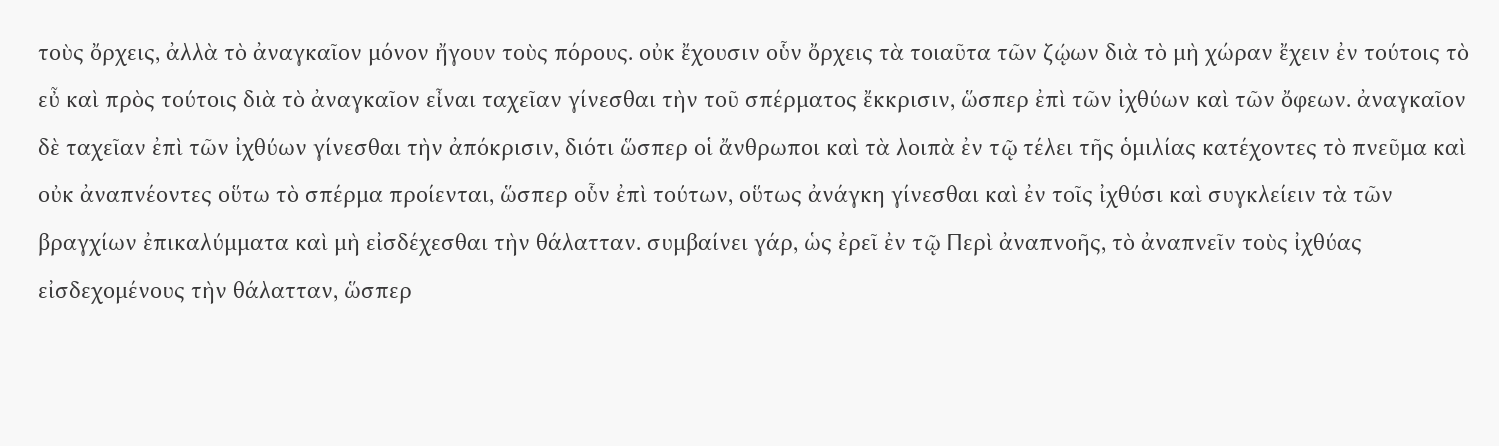τοὺς ὄρχεις, ἀλλὰ τὸ ἀναγκαῖον μόνον ἤγουν τοὺς πόρους. οὐκ ἔχουσιν οὗν ὄρχεις τὰ τοιαῦτα τῶν ζῴων διὰ τὸ μὴ χώραν ἔχειν ἐν τούτοις τὸ εὖ καὶ πρὸς τούτοις διὰ τὸ ἀναγκαῖον εἶναι ταχεῖαν γίνεσθαι τὴν τοῦ σπέρματος ἔκκρισιν, ὥσπερ ἐπὶ τῶν ἰχθύων καὶ τῶν ὄφεων. ἀναγκαῖον δὲ ταχεῖαν ἐπὶ τῶν ἰχθύων γίνεσθαι τὴν ἀπόκρισιν, διότι ὥσπερ οἱ ἄνθρωποι καὶ τὰ λοιπὰ ἐν τῷ τέλει τῆς ὁμιλίας κατέχοντες τὸ πνεῦμα καὶ οὐκ ἀναπνέοντες οὕτω τὸ σπέρμα προίενται, ὥσπερ οὗν ἐπὶ τούτων, οὕτως ἀνάγκη γίνεσθαι καὶ ἐν τοῖς ἰχθύσι καὶ συγκλείειν τὰ τῶν βραγχίων ἐπικαλύμματα καὶ μὴ εἰσδέχεσθαι τὴν θάλατταν. συμβαίνει γάρ, ὡς ἐρεῖ ἐν τῷ Περὶ ἀναπνοῆς, τὸ ἀναπνεῖν τοὺς ἰχθύας εἰσδεχομένους τὴν θάλατταν, ὥσπερ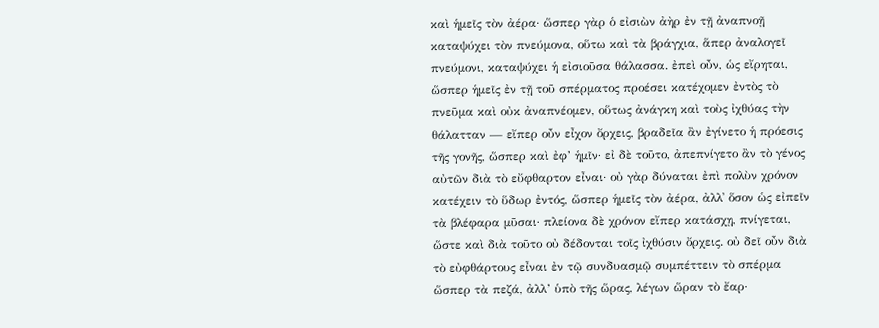καὶ ἡμεῖς τὸν ἀέρα· ὥσπερ γὰρ ὁ εἰσιὼν ἀὴρ ἐν τῇ ἀναπνοῇ καταψύχει τὸν πνεύμονα, οὕτω καὶ τὰ βράγχια, ἅπερ ἀναλογεῖ πνεύμονι, καταψύχει ἡ εἰσιοῦσα θάλασσα. ἐπεὶ οὖν, ὡς εἴρηται, ὥσπερ ἡμεῖς ἐν τῇ τοῦ σπέρματος προέσει κατέχομεν ἐντὸς τὸ πνεῦμα καὶ οὐκ ἀναπνέομεν, οὕτως ἀνάγκη καὶ τοὺς ἰχθύας τὴν θάλατταν — εἴπερ οὖν εἶχον ὄρχεις, βραδεῖα ἂν ἐγίνετο ἡ πρόεσις τῆς γονῆς, ὥσπερ καὶ ἐφ’ ἡμῖν· εἰ δὲ τοῦτο, ἀπεπνίγετο ἂν τὸ γένος αὐτῶν διὰ τὸ εὔφθαρτον εἶναι· οὐ γὰρ δύναται ἐπὶ πολὺν χρόνον κατέχειν τὸ ὕδωρ ἐντός, ὥσπερ ἡμεῖς τὸν ἀέρα, ἀλλ᾿ ὅσον ὡς εἰπεῖν τὰ βλέφαρα μῦσαι· πλείονα δὲ χρόνον εἴπερ κατάσχῃ, πνίγεται, ὥστε καὶ διὰ τοῦτο οὐ δέδονται τοῖς ἰχθύσιν ὄρχεις. οὐ δεῖ οὖν διὰ τὸ εὐφθάρτους εἶναι ἐν τῷ συνδυασμῷ συμπέττειν τὸ σπέρμα ὥσπερ τὰ πεζά, ἀλλ’ ὑπὸ τῆς ὥρας, λέγων ὥραν τὸ ἔαρ·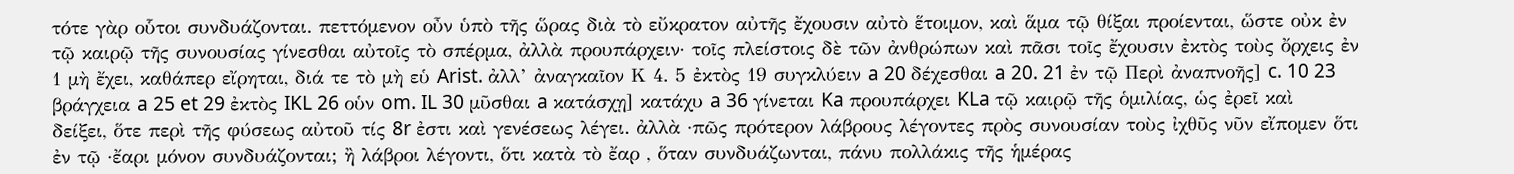τότε γὰρ οὗτοι συνδυάζονται. πεττόμενον οὖν ὑπὸ τῆς ὥρας διὰ τὸ εὔκρατον αὐτῆς ἔχουσιν αὐτὸ ἕτοιμον, καὶ ἅμα τῷ θίξαι προίενται, ὥστε οὐκ ἐν τῷ καιρῷ τῆς συνουσίας γίνεσθαι αὐτοῖς τὸ σπέρμα, ἀλλὰ προυπάρχειν· τοῖς πλείστοις δὲ τῶν ἀνθρώπων καὶ πᾶσι τοῖς ἔχουσιν ἐκτὸς τοὺς ὄρχεις ἐν 1 μὴ ἔχει, καθάπερ εἴρηται, διά τε τὸ μὴ εὑ Arist. ἀλλ’ ἀναγκαῖον Κ 4. 5 ἐκτὸς 19 συγκλύειν a 20 δέχεσθαι a 20. 21 ἐν τῷ Περὶ ἀναπνοῆς] c. 10 23 βράγχεια a 25 et 29 ἐκτὸς IKL 26 οὑν om. IL 30 μῦσθαι a κατάσχῃ] κατάχυ a 36 γίνεται Ka προυπάρχει KLa τῷ καιρῷ τῆς ὁμιλίας, ὡς ἐρεῖ καὶ δείξει, ὅτε περὶ τῆς φύσεως αὐτοῦ τίς 8r ἐστι καὶ γενέσεως λέγει. ἀλλὰ ·πῶς πρότερον λάβρους λέγοντες πρὸς συνουσίαν τοὺς ἰχθῦς νῦν εἴπομεν ὅτι ἐν τῷ ·ἔαρι μόνον συνδυάζονται; ἢ λάβροι λέγοντι, ὅτι κατὰ τὸ ἔαρ , ὅταν συνδυάζωνται, πάνυ πολλάκις τῆς ἡμέρας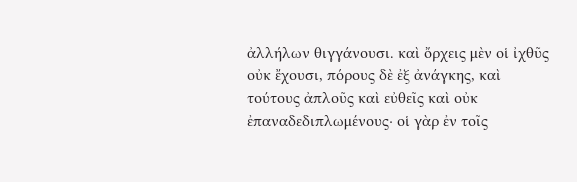ἀλλήλων θιγγάνουσι. καὶ ὄρχεις μὲν οἱ ἰχθῦς οὐκ ἔχουσι, πόρους δὲ ἐξ ἀνάγκης, καὶ τούτους ἀπλοῦς καὶ εὐθεῖς καὶ οὐκ ἐπαναδεδιπλωμένους· οἱ γὰρ ἐν τοῖς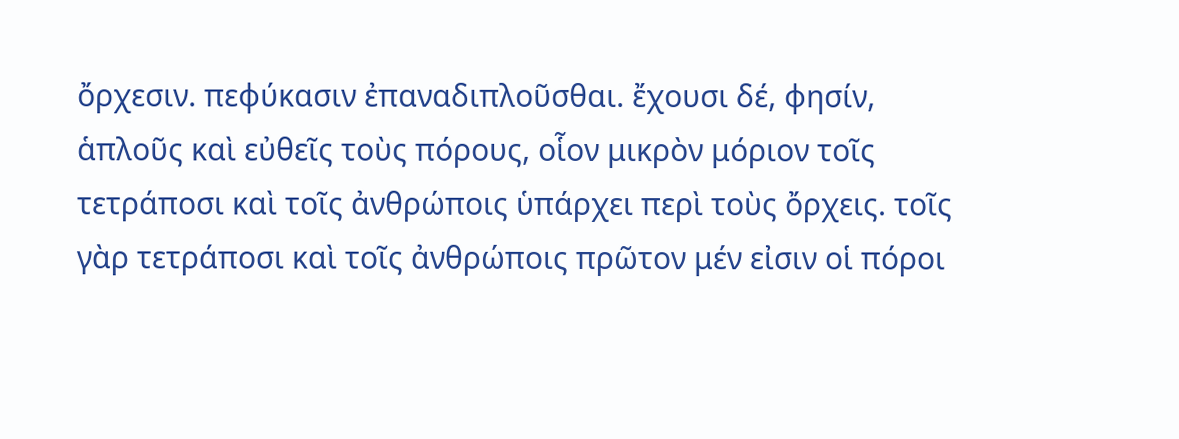ὄρχεσιν. πεφύκασιν ἐπαναδιπλοῦσθαι. ἔχουσι δέ, φησίν, ἁπλοῦς καὶ εὐθεῖς τοὺς πόρους, οἷον μικρὸν μόριον τοῖς τετράποσι καὶ τοῖς ἀνθρώποις ὑπάρχει περὶ τοὺς ὄρχεις. τοῖς γὰρ τετράποσι καὶ τοῖς ἀνθρώποις πρῶτον μέν εἰσιν οἱ πόροι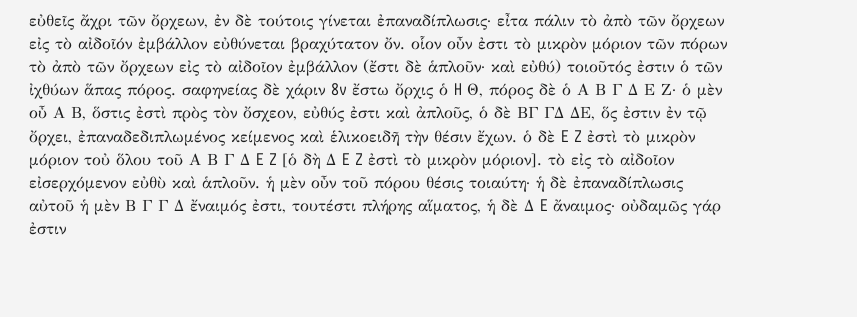εὐθεῖς ἄχρι τῶν ὄρχεων, ἐν δὲ τούτοις γίνεται ἐπαναδίπλωσις· εἶτα πάλιν τὸ ἀπὸ τῶν ὄρχεων εἰς τὸ αἰδοῖόν ἐμβάλλον εὐθύνεται βραχύτατον ὄν. οἷον οὖν ἐστι τὸ μικρὸν μόριον τῶν πόρων τὸ ἀπὸ τῶν ὄρχεων εἰς τὸ αἰδοῖον ἐμβάλλον (ἔστι δὲ ἁπλοῦν· καὶ εὐθύ) τοιοῦτός ἐστιν ὁ τῶν ἰχθύων ἅπας πόρος. σαφηνείας δὲ χάριν 8v ἔστω ὄρχις ὁ H Θ, πόρος δὲ ὁ Α Β Γ Δ Ε Ζ· ὁ μὲν οὖ Α Β, ὅστις ἐστὶ πρὸς τὸν ὄσχεον, εὐθύς ἐστι καὶ ἀπλοῦς, ὁ δὲ ΒΓ ΓΔ ΔΕ, ὅς ἐστιν ἐν τῷ ὄρχει, ἐπαναδεδιπλωμένος κείμενος καὶ ἑλικοειδῆ τὴν θέσιν ἔχων. ὁ δὲ E Z ἐστὶ τὸ μικρὸν μόριον τοὐ ὅλου τοῦ Α Β Γ Δ E Z [ὁ δὴ Δ E Z ἐστὶ τὸ μικρὸν μόριον]. τὸ εἰς τὸ αἰδοῖον εἰσερχόμενον εὐθὺ καὶ ἁπλοῦν. ἡ μὲν οὖν τοῦ πόρου θέσις τοιαύτη· ἡ δὲ ἐπαναδίπλωσις αὐτοῦ ἡ μὲν Β Γ Γ Δ ἔναιμός ἐστι, τουτέστι πλήρης αἵματος, ἡ δὲ Δ E ἄναιμος· οὐδαμῶς γάρ ἐστιν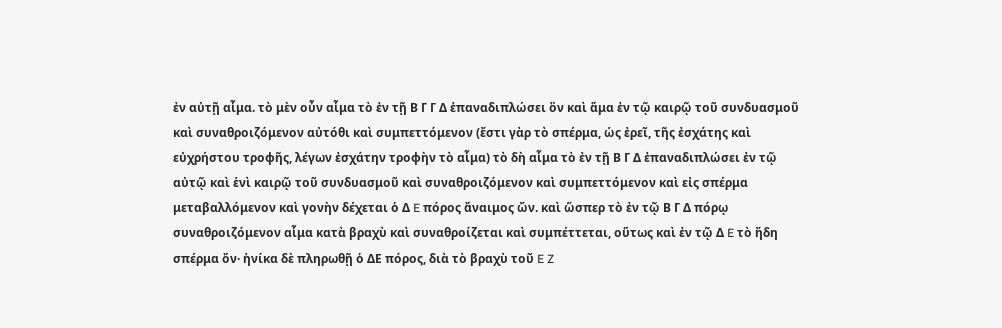ἐν αὐτῇ αἷμα. τὸ μὲν οὖν αἷμα τὸ ἐν τῇ Β Γ Γ Δ ἐπαναδιπλώσει ὂν καὶ ἅμα ἐν τῷ καιρῷ τοῦ συνδυασμοῦ καὶ συναθροιζόμενον αὐτόθι καὶ συμπεττόμενον (ἔστι γὰρ τὸ σπέρμα, ὡς ἐρεῖ, τῆς ἐσχάτης καὶ εὐχρήστου τροφῆς, λέγων ἐσχάτην τροφὴν τὸ αἷμα) τὸ δὴ αἷμα τὸ ἐν τῇ Β Γ Δ ἐπαναδιπλώσει ἐν τῷ αὐτῷ καὶ ἑνὶ καιρῷ τοῦ συνδυασμοῦ καὶ συναθροιζόμενον καὶ συμπεττόμενον καὶ εἰς σπέρμα μεταβαλλόμενον καὶ γονὴν δέχεται ὁ Δ E πόρος ἄναιμος ὤν. καὶ ὥσπερ τὸ ἐν τῷ Β Γ Δ πόρῳ συναθροιζόμενον αἷμα κατὰ βραχὺ καὶ συναθροίζεται καὶ συμπέττεται, οὕτως καὶ ἐν τῷ Δ E τὸ ἤδη σπέρμα ὄν· ἡνίκα δὲ πληρωθῇ ὁ ΔΕ πόρος, διὰ τὸ βραχὺ τοῦ E Z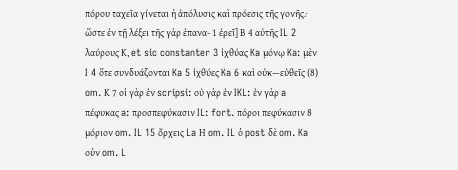πόρου ταχεῖα γίνεται ἡ ἀπόλυσις καὶ πρόεσις τῆς γονῆς.· ὥστε ἐν τῇ λέξει τῆς γὰρ ἐπανα- 1 ἐρεῖ] Β 4 αὐτῆς IL 2 λαύρους Κ, et sic constanter 3 ἰχθύας Ka μόνῳ Ka: μὲν I 4 ὅτε συνδυάζονται Ka 5 ἰχθύες Ka 6 καὶ οὐκ—εὐθεῖς (8) om. Κ 7 οἱ γὰρ ἐν scripsi: οὐ γὰρ ἐν IKL: ἐν γὰρ a πέφυκας a: προσπεφύκασιν IL: fort. πόροι πεφύκασιν 8 μόριον om. IL 15 ὄρχεις La Η om. IL ὁ post δὲ om. Ka οὑν om. L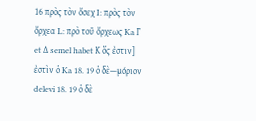16 πρὸς τὸν ὄσεχ I: πρὸς τὸν ὄρχεα L: πρὸ τοῦ ὄρχεως Ka Γ et Δ semel habet Κ ὅς ἐστιν] ἐστὶν ὁ Ka 18. 19 ὁ δὲ—μόριον delevi 18. 19 ὁ δὲ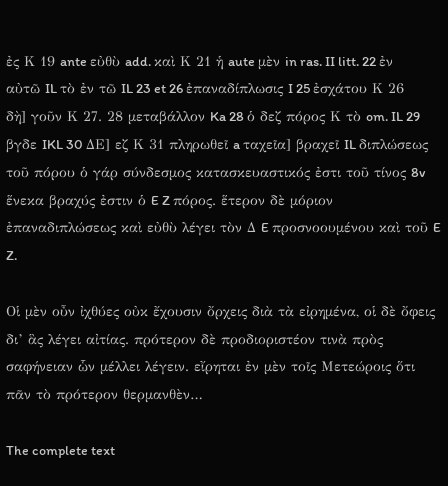ἐς Κ 19 ante εὐθὺ add. καὶ Κ 21 ἡ aute μὲν in ras. II litt. 22 ἐν αὐτῶ IL τὸ ἐν τῶ IL 23 et 26 ἐπαναδίπλωσις I 25 ἐσχάτου Κ 26 δὴ] γοῦν Κ 27. 28 μεταβάλλον Ka 28 ὁ δεζ πόρος Κ τὸ om. IL 29 βγδε IKL 30 ΔΕ] εζ Κ 31 πληρωθεῖ a ταχεῖα] βραχεῖ IL διπλώσεως τοῦ πόρου ὁ γάρ σύνδεσμος κατασκευαστικός ἐστι τοῦ τίνος 8v ἕνεκα βραχύς ἐστιν ὁ E Z πόρος. ἕτερον δὲ μόριον ἐπαναδιπλώσεως καὶ εὐθὺ λέγει τὸν Δ E προσνοουμένου καὶ τοῦ E Z.

Οἱ μὲν οὖν ἰχθύες οὐκ ἔχουσιν ὄρχεις διὰ τὰ εἰρημένα, οἱ δὲ ὄφεις δι’ ἃς λέγει αἰτίας. πρότερον δὲ προδιοριστέον τινὰ πρὸς σαφήνειαν ὧν μέλλει λέγειν. εἴρηται ἐν μὲν τοῖς Μετεώροις ὅτι πᾶν τὸ πρότερον θερμανθὲν…

The complete text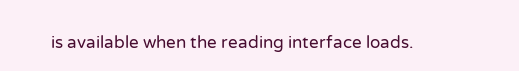is available when the reading interface loads.